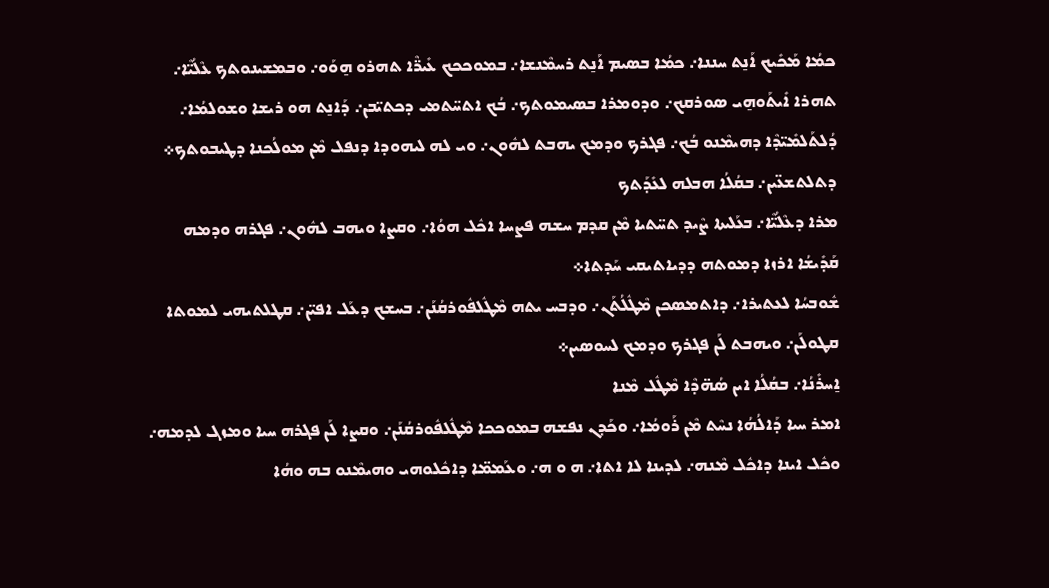ܟܡܳܐ ܡܰܟܺܝܟ ܐܰܢ̱ܬ ܚܢܢܐ܇ ܟܡܳܐ ܒܣܝܡ ܐܰܢ̱ܬ ܪܚܡܶܢܫܐ܇ ܒܡܘܟܟܟ ܥܺܝܪ̈ܶܐ ܬܗܪܘ ܗ̱ܘܰܘ܇ ܘܒܡܫܝܢܘܬܟ ܥܶܠܳܝ̈ܶܐ܇ ܬܗܪܐ ܐܺܝܬܰܘܗ̱ܝ ܣܘܪܩܟ܇ ܘܕܘܡܪܐ ܒܣܝܡܘܬܟ܇ ܒܳܟ ܐܬܚ̈ܬܡܝ ܕܟܬܝ̈ܒܢ܇ ܕܰܐܢ̱ܬ ܗܘ ܪܝܫܐ ܘܫܘܠܡܳܐ܇ ܕܳܠܬܰܠܡܺܝ̈ܕܶܐ ܕܗܝܡܶܢܘ ܒܳܟ܇ ܦܓܪܟ ܘܕܡܟ ܝܗܒܬ ܠܗܽܘܢ܇ ܘܝ ܠܗ ܠܝܗܘܕܐ ܕܢܦܠ ܡܶܢ ܡܘܠܳܟܢܐ ܕܛܝܒܘܬܟ܀
ܕܬܠܬܫܥ̈ܝܢ܇ ܒܩܳܠܳܐ ܗܒܠܗ ܠܥܺܕܰܬܟ
ܡܪܐ ܕܥܶܠܳܝ̈ܶܐ܇ ܒܥܰܠܝܬܐ ܨܶܝܕ ܬܚ̈ܬܝܐ ܡܶܢ ܩܕܡ ܚܫܗ ܦܨܚܐ ܐܟܽܠ ܗܘܳܐ܇ ܘܩܨܐ ܘܝܗܒ ܠܗܽܘܢ܇ ܦܓܪܗ ܘܕܡܗ ܩܰܕܺܝܫܳܐ ܐܪܙܐ ܕܡܘܬܗ ܕܕܝܐܬܝܩܝ ܚܰܕܬܐ܀
ܫܽܘܒܚܳܐ ܠܥܬܝܪܐ܇ ܕܐܬܡܣܟܢ ܡܶܛܽܠܳܬܰܢ܇ ܘܕܒܚ ܝܬܗ ܡܶܛܽܠܦܽܘܪܩܳܢܰܢ܇ ܒܚܫܟ ܕܥܰܠ ܐܦܝ̈ܢ܇ ܩܛܠܬܝܗܝ ܠܡܘܬܐ ܩܛܘܠܰܢ܇ ܘܝܗܒܬ ܠܰܢ ܦܓܪܟ ܘܕܡܟ ܠܚܘܣܝܢ܀
ܐ̱ܚܪܺܢܳܐ܇ ܒܩܳܠܳܐ ܐܝܢ ܣܳܗ̈ܕܶܐ ܡܶܛܽܠ ܡܶܢܐ
ܐܡܪ ܚܝܐ ܕܰܐܠܳܗܳܐ ܢܚܶܬ ܡܶܢ ܪܰܘܡܳܐ܇ ܘܟܰܕܢ ܢܦܫܗ ܒܡܘܟܟܐ ܡܶܛܽܠܦܽܘܪܩܳܢܰܢ܇ ܘܩܨܐ ܠܰܢ ܦܓܪܗ ܚܝܐ ܘܡܙܓ ܠܕܡܗ܇ ܘܟܽܠ ܐܝܢܐ ܕܐܟܽܠ ܡܶܢܗ܇ ܠܕܝܢܐ ܠܐ ܐܬܐ܇ ܗ ܘ ܗ܇ ܘܥܰܡܡ̈ܐ ܕܐܟܽܠܘܗܝ ܘܗܝܡܶܢܘ ܒܗ ܘܗܳܐ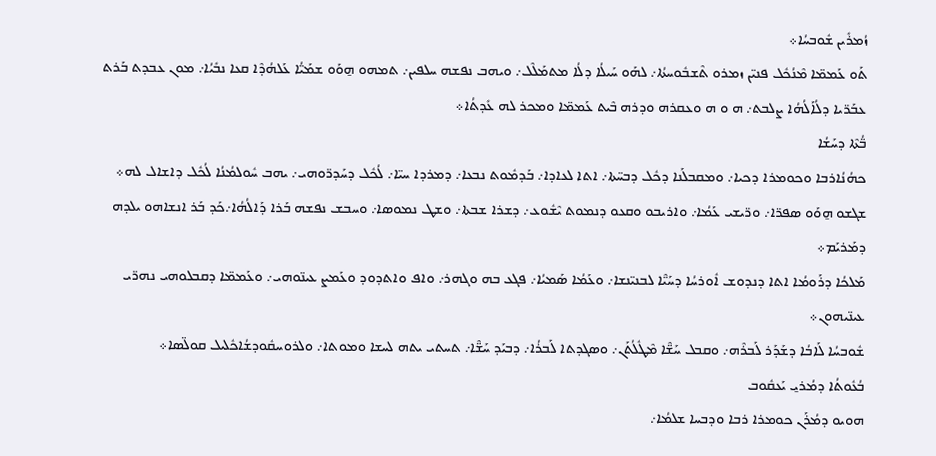ܙܳܡܪܺܝܢ ܫܽܘܒܚܳܐ܀
ܬܰܘ ܥܰܡܡ̈ܐ ܡܶܢܳܟܽܠ ܦܢܝ̈ܢ ܙܡܪܘ ܬܶܫܒܽܘܚܬܳܐ܇ ܠܗܰܘ ܚܰܝܠܳܐ ܕܠܳܐ ܡܬܡܰܠܶܠ܇ ܘܝܗܒ ܢܦܫܗ ܚܠܦܝܢ܇ ܬܡܗܘ ܗ̱ܘܰܘ ܫܡܰܝ̈ܳܐ ܥܰܠܗܳܕܶܐ ܩܥܐ ܢܒܺܝܳܐ܇ ܡܘܢ ܥܒܕܬ ܒܰܪܬ ܥܒܰܪ̈ܝܐ ܕܠܳܐܰܠܳܗܳܐ ܨܠܒܬ܇ ܗ ܘ ܗ ܘܥܩܪܗ ܘܕܪܗ ܒܶܝܬ ܥܰܡܡ̈ܐ ܘܡܟܪ ܠܗ ܥܺܕܬܳܐ܀
ܒ̈ܳܬܶܐ ܕܚܰܫܳܐ
ܟܗܳܢܳܐܪܒܐ ܘܟܘܡܪܐ ܕܟܝܐ܇ ܘܡܩܒܠܰܢܐ ܕܟܽܠ ܕܒܚ̈ܬܐ܇ ܐܬܐ ܠܥܐܕܐ܇ ܒܰܕܡܽܘܬ ܢܒܥܐ܇ ܕܡܪܕܐ ܚܝ̈ܐ܇ ܠܳܟܽܠ ܕܚܰܕܪ̈ܘܗܝ܇ ܝܗܒ ܚܽܘܠܡܳܢܳܐ ܠܳܟܽܠ ܕܐܫܐܠ ܠܗ܀
ܫܓܫܘ ܗ̱ܘܰܘ ܣܦܪ̈ܐ܇ ܘܪ̈ܝܫܝ ܥܰܡܳܐ܇ ܘܐܪܝܒܘ ܘܩܥܘ ܕܢܡܘܬ ܝܶܫܽܘܥ܇ ܕܫܪܐ ܫܒܬܐ܇ ܘܫܛ ܢܡܘܣܐ܇ ܘܚܒܫ ܢܦܫܗ ܒܰܪܐ ܕܰܐܠܳܗܳܐ܇ܟܰܕ ܒܰܪ ܐܢܫܐܗܘ ܝܠܕܗ ܕܡܰܪܝܰܡ܀
ܡܰܠܟܳܐ ܕܪܰܘܡܳܐ ܐܬܐ ܕܢܕܘܫ ܐܽܘܪܚܳܐ ܕܚܰܝ̈ܶܐ ܠܒܢܝ̈ܢܫܐ܇ ܘܥܰܡܳܐ ܣܰܡܝܳܐ܇ ܦܓܥ ܒܗ ܘܓܗܪ܇ ܘܐܦ ܘܐܬܕܘܕ ܘܥܰܡܨ ܥܝܢ̈ܘܗܝ܇ ܘܥܰܡܡ̈ܐ ܕܩܒܠܘܗܝ ܢܗܪ̈ܝ ܥܝܢ̈ܝܗܘܢ܀
ܫܽܘܒܚܳܐ ܠܰܐܒܳܐ ܕܫܰܕܰܪ ܠܰܒܪܶܗ܇ ܘܩܒܠ ܚܰܫ̈ܶܐ ܡܶܛܽܠܳܬܰܢ܇ ܘܣܓܕܬܐ ܠܰܒܪܳܐ܇ ܕܒܝܰܕ ܚܰܫ̈ܶܐ܇ ܬܚܬܝ ܝܬܗ ܠܚܫܐ ܘܡܘܬܐ܇ ܘܠܪܘܚܩܽܘܕܫܳܐܟܽܠܝܠ ܩܘܠ̈ܣܐ܀
ܒܳܥܽܘܬܳܐ ܕܡܳܪܝ̱ ܝܰܥܩܽܘܒ
ܗܘܝܘ ܕܡܳܪܰܢ ܟܘܡܪܐ ܪܒܐ ܘܕܒܚܐ ܫܠܡܳܐ܇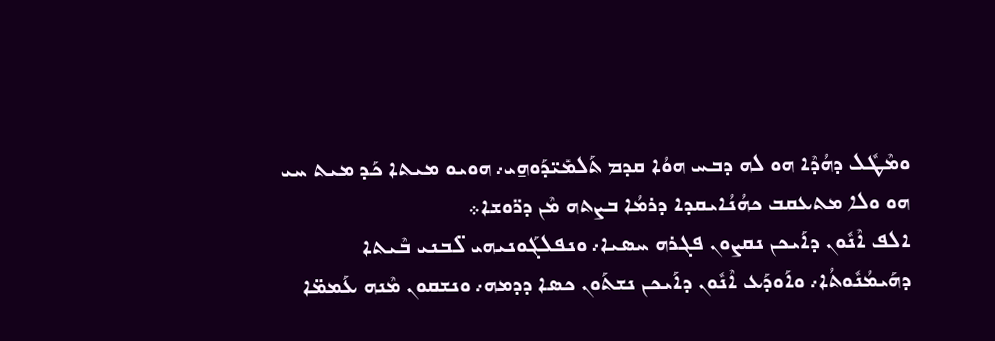ܘܡܶܛܽܠ ܕܗܳܕܶܐ ܗܘ ܠܗ ܕܒܚ ܗܘܳܐ ܩܕܡ ܬܰܠܡܺܝ̈ܕܰܘܗ̱ܝ܇ ܗܘܝܘ ܡܝܬܐ ܟܰܕ ܡܝܬ ܚܝ ܗܘ ܘܠܐ ܡܬܥܩܒ ܟܗܳܢܳܐܝܩܕܐ ܕܪܡܳܐ ܒܨܬܗ ܡܶܢ ܕܪ̈ܘܫܐ܀
ܐܠܦ ܐܶܢܽܘܢ ܕܐܰܝܟܢ ܢܩܨܘܢ ܦܓܪܗ ܚܣܝܐ܇ ܘܢܦܠܓܰܘܢܝܗܝ ܠ̈ܒܢܝ ܒܶܝܬܐ ܕܗܰܝܡܳܢܽܘܬܳܐ܇ ܘܐܰܘܕܰܥ ܐܶܢܽܘܢ ܕܐܰܝܟܢ ܢܫܬܰܘܢ ܟܣܐ ܕܕܡܗ܇ ܘܢܫܩܘܢ ܡܶܢܗ ܥܰܡܡ̈ܐ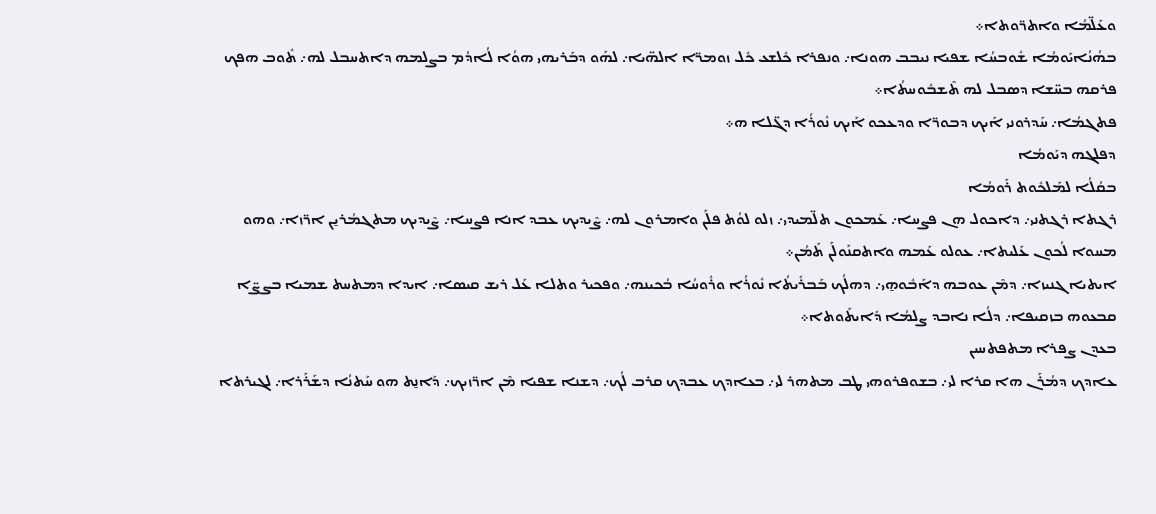ܘܥܰܠ̈ܡܳܐ ܘܐܬܪ̈ܘܬܐ܀
ܒܗܳܢܳܐܝܰܘܡܳܐ ܫܽܘܒܚܳܐ ܫܦܝܐ ܢܝܒܒ ܗܘܢܐ܇ ܘܢܦܪܐ ܟܽܠܫܥ ܟܽܠ ܙܘܡܪ̈ܐ ܐܠܗ̈ܝܐ܇ ܠܗܰܘ ܕܒܰܪܝܗܝ ܗܘܳܐ ܠܳܐܕܳܡ ܒܨܠܡܗ ܕܐܬܚܒܠ ܠܗ܇ ܬܽܘܒ ܗܦܟ ܦܪܩܗ ܒܚ̈ܫܐ ܕܣܒܠ ܠܗ ܬܶܫܒܽܘܚܬܳܐ܀
ܦܬܓܡܳܐ܇ ܚܰܕܪܘܢܝ ܐܰܝܟ ܕܒܘܪ̈ܐ ܘܕܥܟܘ ܐܰܝܟ ܢܽܘܪܳܐ ܕܓ̈ܠܐ ܗ܀
ܕܦܠܓܗ ܕܝܰܘܡܳܐ
ܒܩܳܠܳܐ ܠܡܰܠܟܽܘܬ ܪܰܘܡܳܐ
ܪܓܬܐ ܪܓܬܢܝ܇ ܕܐܟܘܠ ܗܢ ܦܨܚܐ܇ ܥܰܡܟܘܢ ܬܠ̈ܡܝܕܝ܇ ܙܠܘ ܠܘܳܬ ܦܠܰܢ ܘܐܡܪܘܢ ܠܗ܇ ܨܶܝܕܝܟ ܥܒܕ ܐܢܐ ܦܨܚܐ܇ ܨܶܝܕܝܟ ܡܬܓܡܳܪܝ̱ܢ ܐܪ̈ܙܐ܇ ܘܗܘ ܡܚܘܐ ܠܳܟܘܢ ܥܰܠܝܬܐ܇ ܥܘܠܘ ܥܰܡܗ ܘܐܬܩܢܰܘܠܰܢ ܬܰܡܳܢ܀
ܐܝܬܝܐ ܓܢܝܙܐ܇ ܕܡܶܢ ܥܘܒܗ ܕܐܰܒܽܘܗ̱ܝ܇ ܕܗܠܳܟ ܒܰܒܪܺܝܬܳܐ ܢܽܘܪܳܐ ܘܪܽܘܚܳܐ ܒܳܟܝܢܗ܇ ܘܦܟܝܪ ܘܬܠܐ ܥܰܠ ܪܝܫ ܩܝܣܐ܇ ܐܝܕܐ ܕܡܬܚܬ ܫܡܝܐ ܒܨܨ̈ܐ ܩܒܥܘܗ ܒܙܩܝܦܐ܇ ܕܠܳܐ ܢܐܒܕ ܨܠܡܳܐ ܕܺܐܝܬܰܘܬܐ܀
ܒܥܕܢ ܨܦܪܐ ܡܬܦܬܚܝܢ
ܥܐܕܟ ܕܡܳܪܰܢ ܗܐ ܩܪܐ ܠܝ܇ ܒܫܘܦܪܘܗܝ ܛܒ ܡܬܗܪ ܠܝ܇ ܒܥܐܕܟ ܥܒܕܟ ܩܪܒ ܠܳܟ܇ ܕܫܢܐ ܫܦܝܐ ܡܶܢ ܐܪ̈ܙܝܟ܇ ܕܰܐܢ̱ܬ ܗܘ ܚܰܬܢܳܐ ܕܫܰܪܰܪܐ܇ ܠܓܝܪܬܐ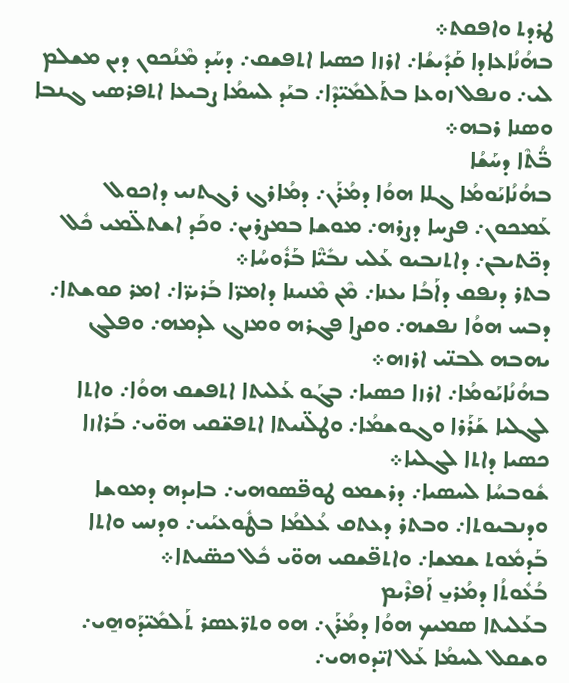ܛܪܕܬ ܘܐܦܩܬ܀
ܒܗܳܢܳܐܥܐܕܐ ܩܰܕܺܝܫܳܐ܇ ܐܪܙܐ ܟܣܝܐ ܐܬܦܫܩ܇ ܕܚܰܕ ܡܶܢܳܟܘܢ ܕܝܢ ܡܫܠܡ ܠܝ܇ ܘܢܦܠ ܙܘܥܐ ܒܬܰܠܡܺܝ̈ܕܶܐ܇ ܒܝܰܕ ܠܚܡܳܐ ܨܒܝܥܐ ܐܬܦܪܣܝ ܓܢܒܐ ܘܣܢܐ ܪܒܗ܀
ܒ̈ܳܬܶܐ ܕܚܰܫܳܐ
ܒܗܳܢܳܐܝܰܘܡܳܐ ܓܠܐ ܗܘܳܐ ܕܡܳܪܰܢ܇ ܕܡܳܐܪܓ ܪܓܬܢܝ ܕܐܟܘܠ ܥܰܡܟܘܢ܇ ܦܨܚܐ ܕܨܪܗ܇ ܡܘܫܐ ܒܡܨܪܝܢ܇ ܘܟܰܕ ܐܫܬܠ̈ܡܝ ܟܽܠ ܕܟ̈ܬܝܒܢ܇ ܕܐܬܢܒܝܘ ܥܰܠܝ ܢܒܺܝ̈ܶܐ ܒܰܪܽܘܚܳܐ܀
ܒܬܪ ܕܢܦܩ ܕܐܰܒܳܐ ܝܥܢܐ܇ ܡܶܢ ܡܶܢܝܢܐ ܕܐܡܪ̈ܐ ܒܰܪܝܪ̈ܐ܇ ܐܡܪ ܩܘܫܬܐ܇ ܕܒܚ ܗܘܳܐ ܢܦܫܗ܇ ܘܩܨܐ ܦܓܪܗ ܘܡܙܓ ܠܕܡܗ܇ ܘܦܠܓ ܝܗܒܗ ܠܒܢ̈ܝ ܐܪܙܗ܀
ܒܗܳܢܳܐܝܰܘܡܳܐ܇ ܐܪܙܐ ܟܣܝܐ܇ ܒܓܰܘ ܥܰܠܝܬܐ ܐܬܦܫܩ ܗܘܳܐ܇ ܘܐܬܐ ܠܓܠܝܐ ܫܰܪܰܪܐ ܘܓܘܫܡܳܐ܇ ܘܛܠ̈ܢܝܬܐ ܐܬܦܫ̈ܩܝ ܗܘ̈ܝ܇ ܒܰܪܐܙܐ ܟܣܝܐ ܕܐܬܐ ܠܓܠܝܐ܀
ܫܽܘܒܚܳܐ ܠܚܣܝܐ܇ ܕܪܫܡܘ ܛܘܦ̈ܣܘܗܝ܇ ܒܐܝܕܗ ܕܡܘܫܐ ܘܕܢܒܝܘܬܐ܇ ܘܒܬܪ ܕܥܬܩ ܥܳܠܡܳܐ ܒܛܽܘܥܝܰܝ܇ ܘܕܢܚ ܘܐܬܐ ܒܰܕܡܽܘܬ ܫܡܫܐ܇ ܘܐܬܦ̈ܫܩܝ ܗܘ̈ܝ ܟܽܠ ܟܣ̈ܝܬܐ܀
ܒܳܥܽܘܬܳܐ ܕܡܳܪܝ̱ ܐܰܦܪܶܝܡ
ܒܥܰܠܝܬܐ ܣܡܝܟ ܗܘܳܐ ܕܡܳܪܰܢ܇ ܗܘ ܘܬܪ̈ܥܣܪ ܬܰܠܡܺܝ̈ܕܰܘܗ̱ܝ܇ ܘܫܩܠ ܠܚܡܳܐ ܥܰܠ ܐܝ̈ܕܘܗܝ܇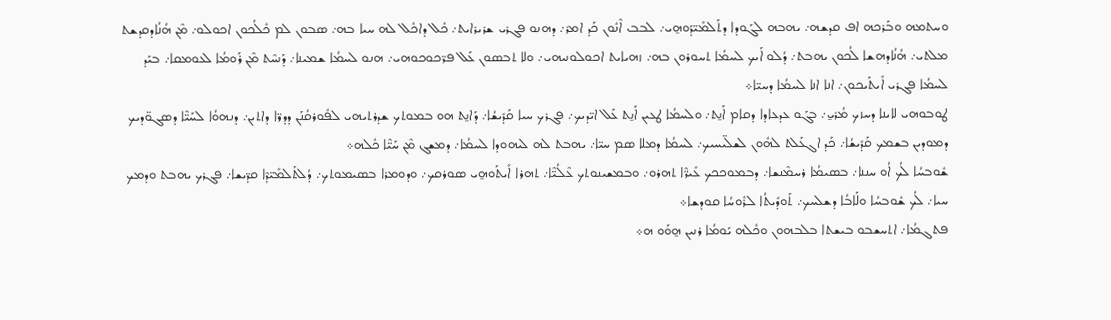ܘܚܬܡܗ ܘܒܰܪܟܗ ܐܦ ܩܕܫܗ܇ ܝܗܒܗ ܠܓܰܘܕܐ ܕܬܰܠܡܺܝ̈ܕܰܘܗ̱ܝ܇ ܠܒܒ ܐܶܢܽܘܢ ܟܰܕ ܐܡܪ܇ ܕܗܢܘ ܦܓܪܝ ܫܪܝܪܐܝܬ܇ ܟܽܠ ܕܐܟܽܠ ܠܗ ܚܝܐ ܒܗ܇ ܣܒܘܢ ܠܡ ܟܽܠܳܟܘܢ ܐܟܘܠܘ܇ ܡܶܢ ܗܳܢܳܐܕܩܕܫܬ ܡܠܬܝ܇ ܗܳܢܳܐܕܗܫܐ ܠܳܟܘܢ ܝܗܒܬ܇ ܕܳܠܘ ܐܰܝܟ ܠܚܡܳܐ ܬܚܘܪܘܢ ܒܗ܇ ܙܗܝܐܝܬ ܐܟܘܠܘܢܝܗܝ܇ ܘܠܐ ܬܒܣܘܢ ܥܰܠ ܦܪ̈ܟܘܟܘܗܝ܇ ܗܢܘ ܠܚܡܳܐ ܫܡܝܢܐ܇ ܕܰܢܚܶܬ ܡܶܢ ܪܰܘܡܳܐ ܠܥܘܡܩܐ܇ ܒܝܰܕ ܠܚܡܳܐ ܦܓܪܝ ܐܺܝܬܰܝܟܘܢ܇ ܐܢܐ ܐܢܐ ܠܚܡܳܐ ܕܚܝ̈ܐ܀
ܛܘܒܘܗܝ ܠܐܝܢܐ ܕܚܙܟ ܡܳܪܝ̱܇ ܒܓܰܘ ܥܕܥܐܕܐ ܕܩܐܡ ܐܰܢ̱ܬ܇ ܘܠܚܡܳܐ ܛܥܝܢ ܐܰܢ̱ܬ ܥܰܠ ܐܝ̈ܕܝܟ܇ ܦܓܪܟ ܚܝܐ ܩܰܕܺܝܫܳܐ܇ ܕܰܐܢ̱ܬ ܗܘ ܒܡܘܬܟ ܫܕܪܬܝܗܝ ܠܦܽܘܪܩܳܢܰܢ ܕܕܪ̈ܐ ܕܐܬܝܢ܇ ܕܢܗܘܳܐ ܠܚܰܝ̈ܶܐ ܕܣܓܘ̈ܕܝܟ ܕܡܘܕܝܢ ܒܫܡܟ ܩܰܕܺܝܫܳܐ܇ ܟܰܕ ܐܓܥܰܠܬ ܠܗܽܘܢ ܠܫܠ̈ܝܚܝܟ܇ ܠܚܡܳܐ ܕܡܠܐ ܣܡ ܚܝ̈ܐ܇ ܝܗܒܬ ܠܗ ܠܝܗܘܕܐ ܠܚܡܳܐ܇ ܕܡܫܓ ܡܶܢ ܚܰܝ̈ܶܐ ܟܽܠܗ܀
ܫܽܘܒܚܳܐ ܠܳܟ ܐܳܘ ܚܢܢܐ܇ ܒܣܝܡܳܐ ܪܚܡܶܢܫܐ܇ ܕܒܡܘܟܟܟ ܥܺܝܪ̈ܶܐ ܬܗܪܘ܇ ܘܒܡܫܝܢܘܬܟ ܥܶܠܳܝ̈ܶܐ܇ ܬܗܪܐ ܐܺܝܬܰܘܗ̱ܝ ܣܘܪܩܟ܇ ܘܕܘܡܪܐ ܒܣܝܡܘܬܟ܇ ܕܳܠܬܰܠܡܺܝ̈ܕܶܐ ܩܕ̈ܝܫܐ܇ ܦܓܪܟ ܝܗܒܬ ܘܕܡܟ ܚܝܐ܇ ܠܳܟ ܫܽܘܒܚܳܐ ܘܠܰܐܒܳܐ ܕܫܠܚܟ܇ ܬܰܘܕܺܝܬܳܐ ܠܪܽܘܚܳܐ ܩܘܕܫܐ܀
ܦܬܓܡܳܐ܇ ܐܬܚܫܒܘ ܒܝܫܬܐ ܒܠܒܗܘܢ ܘܟܽܠܗ ܝܰܘܡܳܐ ܪܢܝܢ ܗ̱ܘܰܘ ܗ܀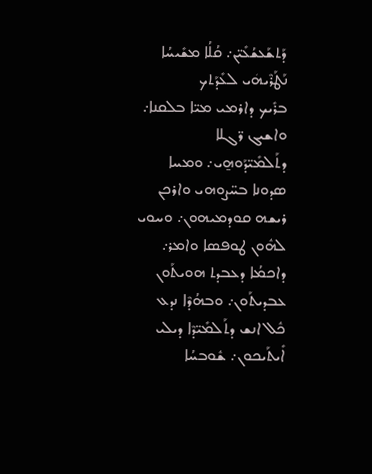ܕܰܬܫܰܥܫܳܥܺܝ̈ܢ܇ ܩܳܠܳܐ ܡܫܺܝܚܳܐ ܢܰܛܰܪܶܝܗܿܝ ܠܥܺܕܰܬܟ
ܒܪܺܝܟ ܕܐܪܡܝ ܡܝ̈ܐ ܒܠܩܢܐ܇ ܘܐܫܝܓ ܪ̈ܓܠܐ ܕܬܰܠܡܺܝ̈ܕܰܘܗ̱ܝ܇ ܘܡܚܐ ܣܕܘܢܐ ܒܚ̈ܨܘܗܝ ܘܐܪܟܢ ܪܝܫܗ ܩܘܕܡܝܗܘܢ܇ ܘܚܘܝ ܠܗܽܘܢ ܛܘܦܣܐ ܘܐܡܪ܇ ܕܐܟܡܳܐ ܕܥܒܕܬ ܗܘܝܬܰܘܢ ܥܒܕܝܬܰܘܢ܇ ܘܒܗܳܕܶܐ ܢܕܥ ܟܽܠ ܐܢܫ ܕܬܰܠܡܺܝ̈ܕܶܐ ܕܝܠܝ ܐܺܝܬܰܝܟܘܢ܇ ܫܽܘܒܚܳܐ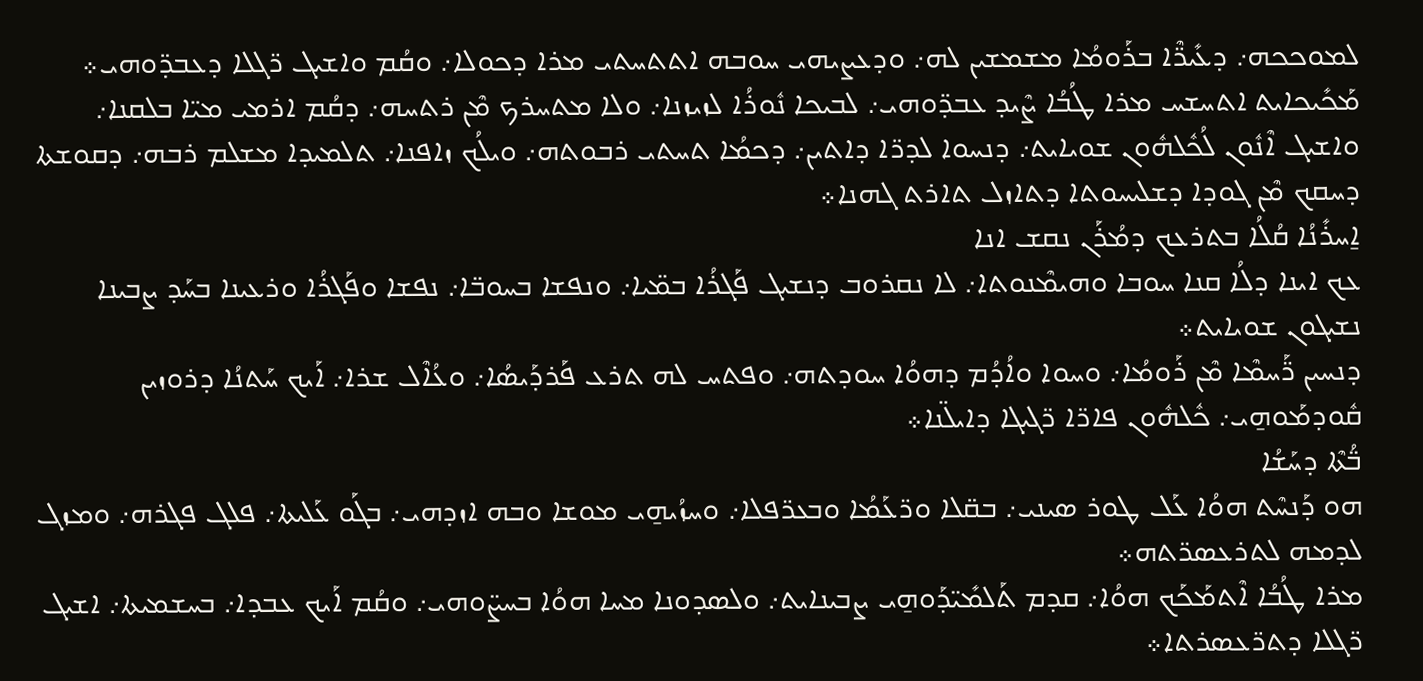ܠܡܘܟܟܗ܇ ܕܥܺܝܪ̈ܶܐ ܒܪܰܘܡܳܐ ܡܫܡܫܝܢ ܠܗ܇ ܘܕܥܨܝܗܝ ܚܘܒܗ ܐܬܬܚܬܝ ܡܪܐ ܕܟܘܠܐ܇ ܘܩܳܡ ܘܐܫܝܓ ܪ̈ܓܠܐ ܕܥܒܕ̈ܘܗܝ܀
ܡܰܟܺܝܟܐܝܬ ܐܬܚܫܚ ܡܪܐ ܛܳܒܳܐ ܨܶܝܕ ܥܒܕ̈ܘܗܝ܇ ܠܒܝܟܐ ܢܽܘܪܳܐ ܠܙܝܙܢܐ܇ ܘܠܐ ܡܬܚܪܟ ܡܶܢ ܪܬܚܗ܇ ܕܩܳܡ ܐܪܡܝ ܡܝ̈ܐ ܒܠܩܢܐ܇ ܘܐܫܝܓ ܐܶܢܽܘܢ ܠܳܟܽܠܗܽܘܢ ܫܘܝܐܝܬ܇ ܕܢܚܘܐ ܠܕܪ̈ܐ ܕܐܬܝܢ܇ ܕܟܡܳܐ ܬܚܬܝ ܪܒܘܬܗ܇ ܘܝܠܳܟ ܙܐܦܢܐ܇ ܬܠܡܝܕܐ ܡܫܠܡ ܪܒܗ܇ ܕܩܘܫܬܐ ܕܚܩܟ ܡܶܢ ܓܘܕܐ ܕܫܠܝܚܘܬܐ ܕܬܐܙܠ ܬܐܪܬ ܓܗܢܐ܀
ܐ̱ܚܪܺܢܳܐ ܩܳܠܳܐ ܒܬܪܥܟ ܕܡܳܪܰܢ ܢܩܫ ܐܢܐ
ܥܟ ܐܝܢܐ ܕܠܳܐ ܩܢܐ ܚܘܒܐ ܘܗܝܡܶܢܘܬܐ܇ ܠܐ ܢܩܪܘܒ ܕܢܫܝܓ ܦܰܓܪܳܐ ܒܡ̈ܝܐ܇ ܘܢܦܫܐ ܒܚܘܒ̈ܐ܇ ܢܦܫܐ ܘܦܰܓܪܳܐ ܘܪܥܝܢܐ ܒܚܰܕ ܨܒܝܢܐ ܢܫܝܓܘܢ ܫܘܝܐܝܬ܀
ܕܢܚܝܢ ܪ̈ܰܚܡܶܐ ܡܶܢ ܪܰܘܡܳܐ܇ ܘܚܘܐ ܘܐܳܕܳܡ ܕܗܘܳܐ ܚܘܕܬܗ܇ ܘܦܬܚ ܠܗ ܬܪܥ ܦܰܪܕܰܝܣܳܐ܇ ܘܥܳܐܶܠ ܫܪܐ܇ ܐܰܝܟ ܚܰܬܢܳܐ ܕܪܘܙܝܢ ܩܽܘܕܡܰܘܗ̱ܝ܇ ܟܽܠܗܽܘܢ ܦܐܪ̈ܐ ܪ̈ܓܝܓܐ ܕܐܝܠ̈ܢܐ܀
ܒ̈ܳܬܶܐ ܕܚܰܫܳܐ
ܗܘ ܕܰܢܚܶܬ ܗܘܳܐ ܥܰܠ ܛܘܪ ܣܝܢܝ܇ ܒܩ̈ܠܐ ܘܪ̈ܥܰܡܳܐ ܘܒܥܪ̈ܦܠܐ܇ ܘܚܙܳܝܗ̱ܝ ܡܘܫܐ ܘܒܗ ܐܙܕܗܝ܇ ܒܓܰܘ ܥܰܠܝܬܐ܇ ܦܠܓ ܦܓܪܗ܇ ܘܡܙܓ ܠܕܡܗ ܠܬܪܥܣܪ̈ܬܗ܀
ܡܪܐ ܛܳܒܳܐ ܐܶܬܡܰܟܰܟ ܗܘܳܐ܇ ܩܕܡ ܬܰܠܡܺܝ̈ܕܰܘܗ̱ܝ ܨܒܝܢܐܝܬ܇ ܘܠܣܕܘܢܐ ܡܚܐ ܗܘܳܐ ܒܚܨ̈ܘܗܝ܇ ܘܩܳܡ ܐܰܝܟ ܥܒܕܐ܇ ܒܚܫܡܝܬܐ܇ ܐܫܝܓ ܪ̈ܓܠܐ ܕܬܪ̈ܥܣܪܬܐ܀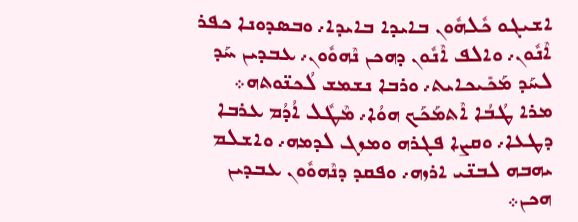ܐܫܝܓܘ ܟܽܠܗܽܘܢ ܒܐܝܕܐ ܒܐܝܕܐ܇ ܘܒܣܕܘܢܐ ܟܦܪ ܐܶܢܽܘܢ܇ ܘܐܠܦ ܐܶܢܽܘܢ ܕܗܟܢ ܢܶܗܘܽܘܢ܇ ܥܒܕܝܢ ܚܰܕ ܠܚܰܕ ܡܰܟܺܝܟܐܝܬ܇ ܘܪܒܐ ܢܫܡܫ ܠܳܟܢ̈ܘܬܗ܀
ܡܪܐ ܛܳܒܳܐ ܐܶܬܡܰܟܰܟ ܗܘܳܐ܇ ܡܶܛܽܠ ܐܳܕܳܡ ܥܪܒܐ ܕܛܥܐ܇ ܘܩܨܐ ܦܓܪܗ ܘܡܙܓ ܠܕܡܗ܇ ܘܐܫܠܡ ܝܗܒܗ ܠܒܢ̈ܝ ܐܪܙܗ܇ ܘܦܩܕ ܕܢܶܗܘܽܘܢ ܥܒܕܝܢ ܗܟܢ܀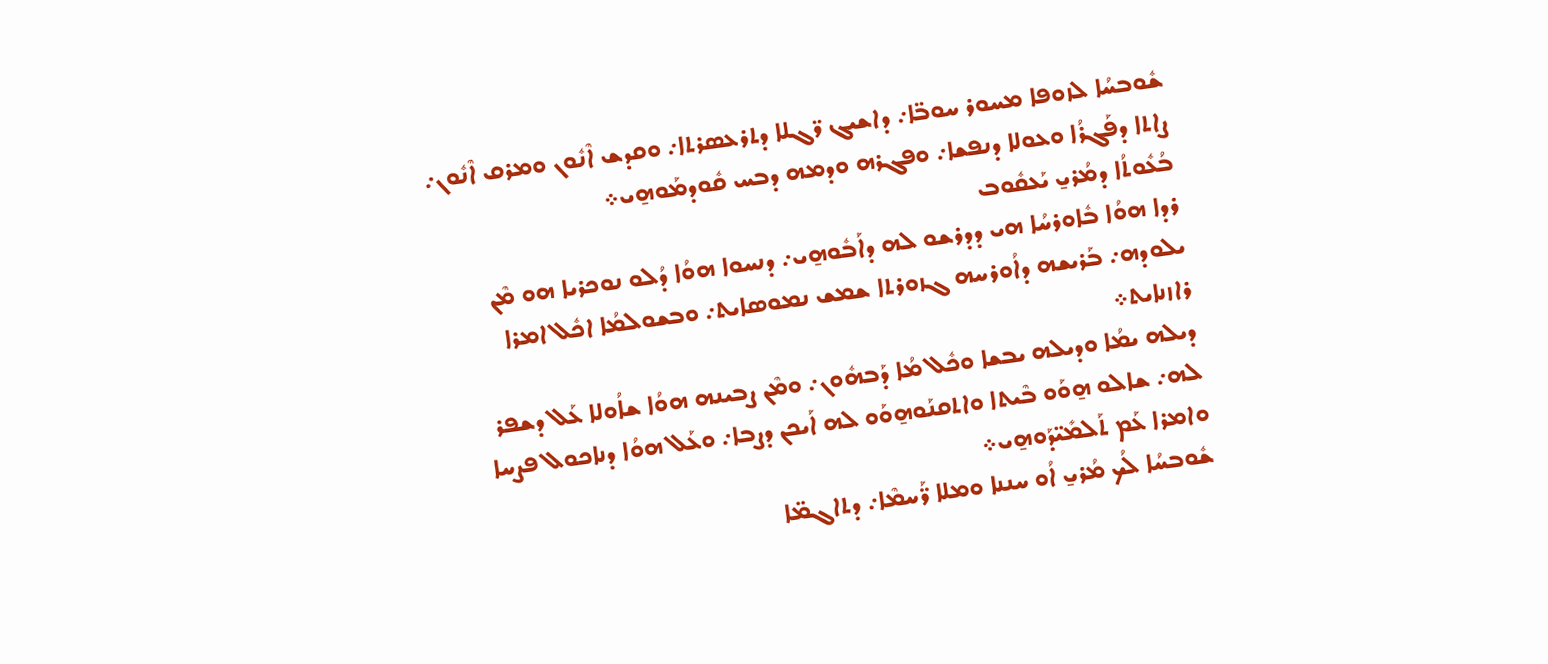ܫܽܘܒܚܳܐ ܠܙܘܦܐ ܡܚܘܪ ܚܘܒ̈ܐ܇ ܕܐܫܝܓ ܪ̈ܓܠܐ ܕܬܪܥܣܪܬܐ܇ ܘܩܕܫ ܐܶܢܽܘܢ ܘܡܪܩ ܐܶܢܽܘܢ܇ ܨܐܬܐ ܕܦܰܓܪܳܐ ܘܥܘܠܐ ܕܢܦܫܐ܇ ܘܦܓܪܗ ܘܕܡܗ ܕܒܚ ܩܽܘܕܡܰܘܗ̱ܝ܀
ܒܳܥܽܘܬܳܐ ܕܡܳܪܝ̱ ܝܰܥܩܽܘܒ
ܪܕܐ ܗܘܳܐ ܒܽܐܘܪܚܳܐ ܗܝ ܕܕܪܫܘ ܠܗ ܕܐܰܒܽܘܗ̱ܝ܇ ܕܢܚܘܐ ܗܘܳܐ ܕܳܠܘ ܢܘܟܪܝܐ ܗܘ ܡܶܢ ܝܠܘܕܗ܇ ܒܰܪܝܫܗ ܕܐܳܘܪܚܗ ܓܙܘܪܬܐ ܫܡܫ ܢܡܘܣܐܝܬ܇ ܘܒܫܘܠܡܳܐ ܐܟܽܠ ܐܡܪܐ ܪܐܙܢܐܝܬ܀
ܕܝܠܗ ܝܡܳܐ ܘܕܝܠܗ ܝܒܫܐ ܘܟܽܠ ܡܳܐ ܕܰܒܗܽܘܢ܇ ܘܡܶܢ ܨܒܝܢܗ ܗܘܳܐ ܫܐܳܘܠܐ ܥܰܠ ܕܫܦܪ ܠܗ܇ ܫܐܠܘ ܗ̱ܘܰܘ ܒܶܝܬܐ ܘܐܬܩܢܰܘܗ̱ܘܰܘ ܠܗ ܐܰܝܟܢ ܕܨܒܐ܇ ܘܥܰܠ ܗܘܳܐ ܕܢܐܟܘܠ ܦܨܚܐ ܘܐܡܪܐ ܥܰܡ ܬܰܠܡܺܝ̈ܕܰܘܗ̱ܝ܀
ܫܽܘܒܚܳܐ ܠܳܟ ܡܳܪܝ̱ ܐܳܘ ܚܢܢܐ ܘܡܠܐ ܪ̈ܰܚܡܶܐ܇ ܕܬܐܓܡ̈ܐ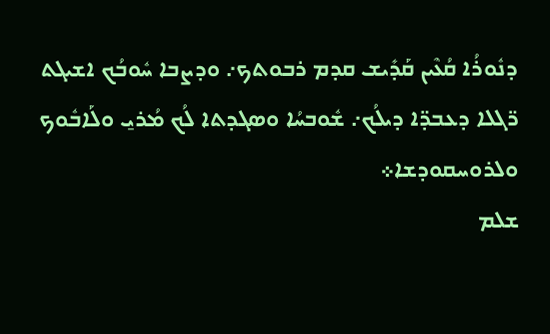ܕܢܽܘܪܳܐ ܩܳܥܶܝܢ ܩܰܕܺܝܫ ܩܕܡ ܪܒܘܬܟ܇ ܘܕܨܒܐ ܚܽܘܒܳܟ ܐܫܝܓܬ ܪ̈ܓܠܐ ܕܥܒܕ̈ܐ ܕܝܠܳܟ܇ ܫܽܘܒܚܳܐ ܘܣܓܕܬܐ ܠܳܟ ܡܳܪܝ̱ ܘܠܰܐܒܽܘܟ ܘܠܪܘܚܩܘܕܫܐ܀
ܫܠܡ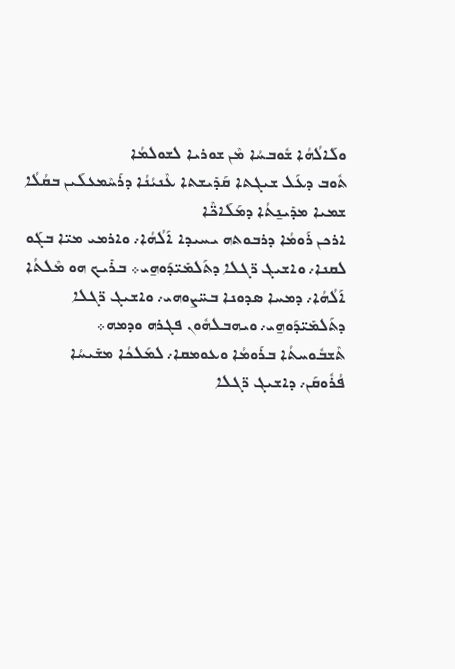ܘܠܰܐܠܳܗܳܐ ܫܽܘܒܚܳܐ ܡܶܢ ܫܘܪܝܐ ܠܫܘܠܡܳܐ
ܬܽܘܒ ܕܥܰܠ ܫܝܓܬܐ ܩܰܕܺܝܫܬܐ ܥܶܢܝܳܢܳܐ ܕܪܰܚܶܡܥܠܰܝܢ ܒܩܳܠܳܐ ܫܡܝܐ ܡܕܺܝܢ̱ܬܳܐ ܕܡܰܠܰܐܟ̈ܶܐ
ܐܪܟܢ ܪܰܘܡܳܐ ܕܪܒܘܬܗ ܝܚܝܕܐ ܐܰܠܳܗܳܐ܇ ܘܐܪܡܝ ܡܝ̈ܐ ܒܓܰܘ ܠܩܢܐ܇ ܘܐܫܝܓ ܪ̈ܓܠܐ ܕܬܰܠܡܺܝ̈ܕܰܘܗ̱ܝ܀ ܒܪܺܝܟ ܗܘ ܡܶܠܬܳܐ ܐܰܠܳܗܳܐ܇ ܕܡܚܐ ܣܕܘܢܐ ܒܚ̈ܨܘܗܝ܇ ܘܐܫܝܓ ܪ̈ܓܠܐ ܕܬܰܠܡܺܝ̈ܕܰܘܗ̱ܝ܇ ܘܝܗܒܠܗܽܘܢ ܦܓܪܗ ܘܕܡܗ܀
ܬܶܫܒܽܘܚܬܳܐ ܒܪܰܘܡܳܐ ܘܥܘܡܩܐ܇ ܠܡܰܠܟܳܐ ܡܫܺܝܚܳܐ ܦܳܪܽܘܩܰܢ܇ ܕܐܫܝܓ ܪ̈ܓܠܐ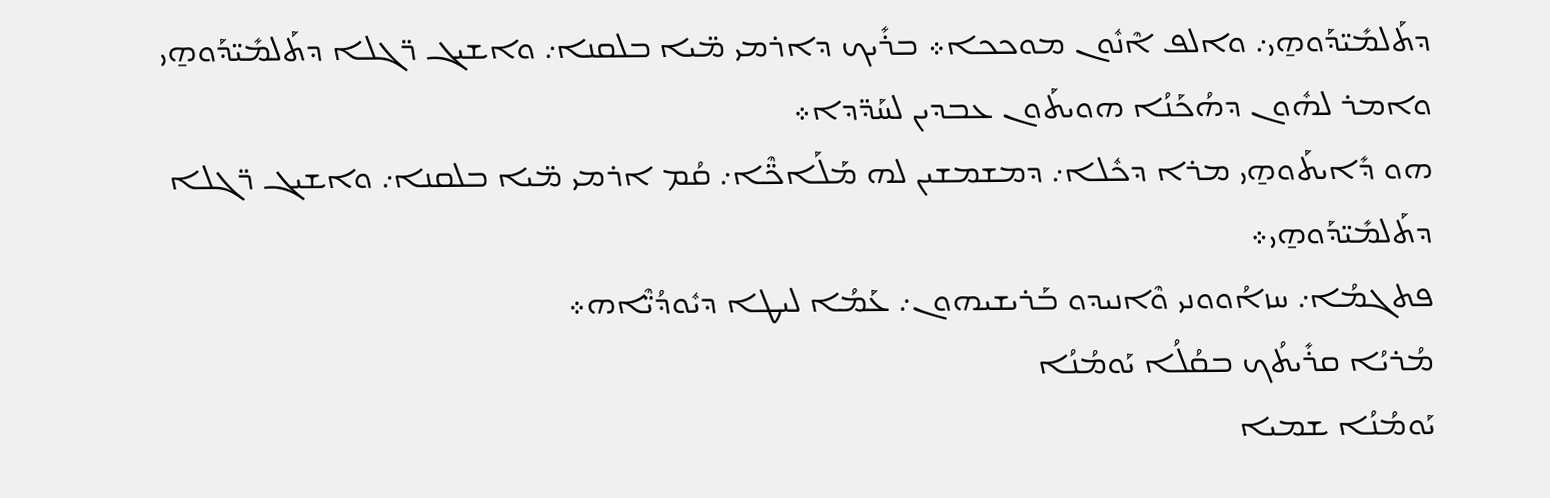ܕܬܰܠܡܺܝ̈ܕܰܘܗ̱ܝ܇ ܘܐܠܦ ܐܶܢܽܘܢ ܡܘܟܟܐ܀ ܒܪܺܝܟ ܕܐܪܡܝ ܡ̈ܝܐ ܒܠܩܢܐ܇ ܘܐܫܝܓ ܪ̈ܓܠܐ ܕܬܰܠܡܺܝ̈ܕܰܘܗ̱ܝ ܘܐܡܪ ܠܗܽܘܢ ܕܗܳܟܰܢܳܐ ܗܘܝܬܰܘܢ ܥܒܕܝܢ ܠܚܰܕ̈ܕܐ܀
ܗܘ ܕܺܐܝܬܰܘܗ̱ܝ ܡܪܐ ܕܟܽܠܐ܇ ܕܡܫܡܫܝܢ ܠܗ ܡܰܠܰܐܟ̈ܶܐ܇ ܩܳܡ ܐܪܡܝ ܡ̈ܝܐ ܒܠܩܢܐ܇ ܘܐܫܝܓ ܪ̈ܓܠܐ ܕܬܰܠܡܺܝ̈ܕܰܘܗ̱ܝ܀
ܦܬܓܡܳܐ܇ ܚܙܐܳܘܘܢܝ ܘܶܐܢܝܕܘ ܒܰܪܝܫܝܗܘܢ܇ ܥܰܡܳܐ ܠܝܛܐ ܕܝܽܘܕܳܝ̈ܶܐܗ܀
ܡܳܪܝܳܐ ܩܪܺܝܬܳܟ ܒܩܳܠܳܐ ܝܰܘܡܳܢܳܐ
ܝܰܘܡܳܢܳܐ ܫܡܝܐ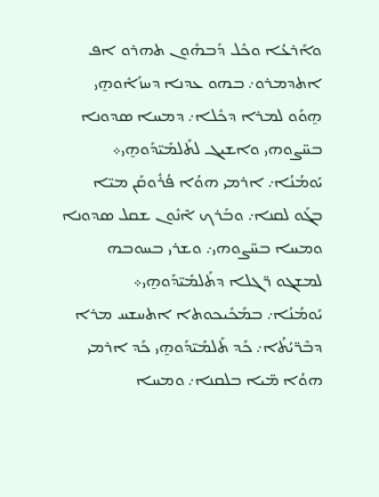ܘܐܰܪܥܳܐ ܘܟܽܠ ܕܰܒܗܽܘܢ ܬܗܪܘ ܐܦ ܐܬܕܡܪܘ܇ ܒܗܘ ܥܕܢܐ ܕܚܙܰܐܽܘܗ̱ܝ ܗ̱ܘܰܘ ܠܡܪܐ ܕܟܽܠܐ܇ ܕܡܚܐ ܣܕܘܢܐ ܒܚ̈ܨܘܗܝ ܘܐܫܝܓ ܠܬܰܠܡܺܝ̈ܕܰܘܗ̱ܝ܀
ܝܰܘܡܳܢܳܐ܇ ܐܪܡܝ ܗܘܳܐ ܦܳܪܽܘܩܰܢ ܡܝ̈ܐ ܒܓܰܘ ܠܩܢܐ܇ ܘܒܰܪܟ ܐܶܢܽܘܢ ܫܩܠ ܣܕܘܢܐ ܘܡܚܐ ܒܚ̈ܨܘܗܝ܇ ܘܫܪܝ ܒܚܘܒܗ ܠܡܫܓܘ ܪ̈ܓܠܐ ܕܬܰܠܡܺܝ̈ܕܰܘܗ̱ܝ܀
ܝܰܘܡܳܢܳܐ܇ ܒܡܰܟܺܝܟܘܬܐ ܐܬܚܫܚ ܡܪܐ ܕܒܶܪ̈ܝܳܬܳܐ܇ ܟܰܕ ܬܰܠܡܺܝ̈ܕܰܘܗ̱ܝ ܟܰܕ ܐܪܡܝ ܗܘܳܐ ܡ̈ܝܐ ܒܠܩܢܐ܇ ܘܡܚܐ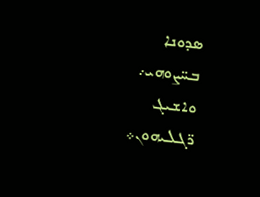ܣܕܘܢܐ ܒܚ̈ܨܘܗܝ܇ ܘܐܫܝܓ ܪ̈ܓܠܝܗܘܢ܀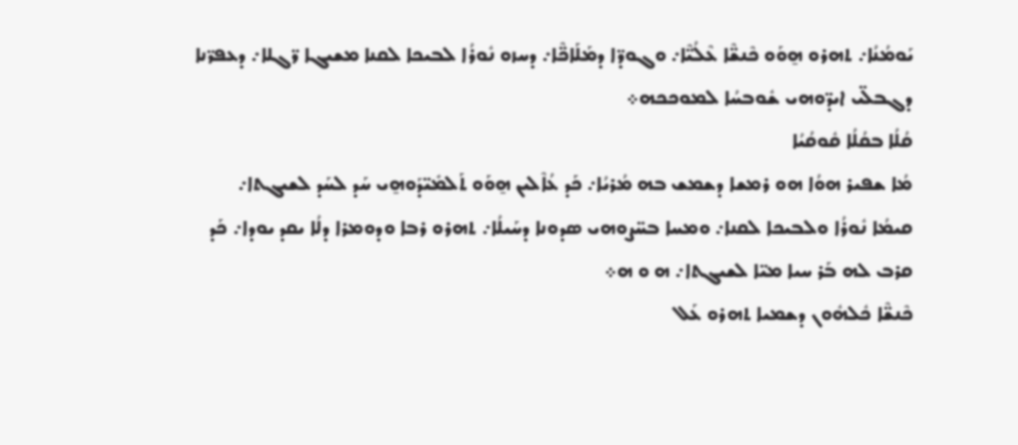ܝܰܘܡܳܢܳܐ܇ ܬܗܪܘ ܗ̱ܘܰܘ ܟܶܢܫ̈ܶܐ ܥܶܠܳܝ̈ܶܐ܇ ܘܓܘܕ̈ܐ ܕܡܰܠܰܐܟ̈ܶܐ܇ ܕܚܙܘ ܢܽܘܪܳܐ ܠܒܝܟܐ ܠܩܢܐ ܡܫܝܓܐ ܪ̈ܓܠܐ܇ ܕܥܦܪ̈ܢܐ ܕܓܒܠ̈ܝ ܐܝܕ̈ܘܗܝ ܫܽܘܒܚܳܐ ܠܡܘܟܟܗ܀
ܩܳܠܳܐ ܒܩܳܠܳܐ ܩܽܘܩܳܝܳܐ
ܡܳܐ ܫܦܝܪ ܗܘܳܐ ܗܘ ܪܡܫܐ ܕܫܡܫ ܒܗ ܡܳܪܝܳܐ܇ ܟܰܕ ܥܳܐܶܠܝܢ ܗ̱ܘܰܘ ܬܰܠܡܺܝ̈ܕܰܘܗ̱ܝ ܚܰܕ ܠܚܰܕ ܠܫܝܓܬܐ܇ ܩܝܡܳܐ ܢܽܘܪܳܐ ܘܠܒܝܟܐ ܠܩܢܐ܇ ܘܡܚܐ ܒܚ̈ܨܘܗܝ ܣܕܘܢܐ ܕܚܰܝܠܳܐ܇ ܬܗܪܘ ܪܒܐ ܘܕܘܡܪܐ ܕܠܳܐ ܝܩܕ ܝܘܕܐ܇ ܟܰܕ ܩܪܒ ܠܗ ܒܰܪ ܚܝܐ ܡܝ̈ܐ ܠܫܝܓܬܐ܇ ܗ ܘ ܗ܀
ܟܶܢܫ̈ܶܐ ܟܽܠܗܽܘܢ ܕܫܡܝܐ ܬܗܪܘ ܥܰܠ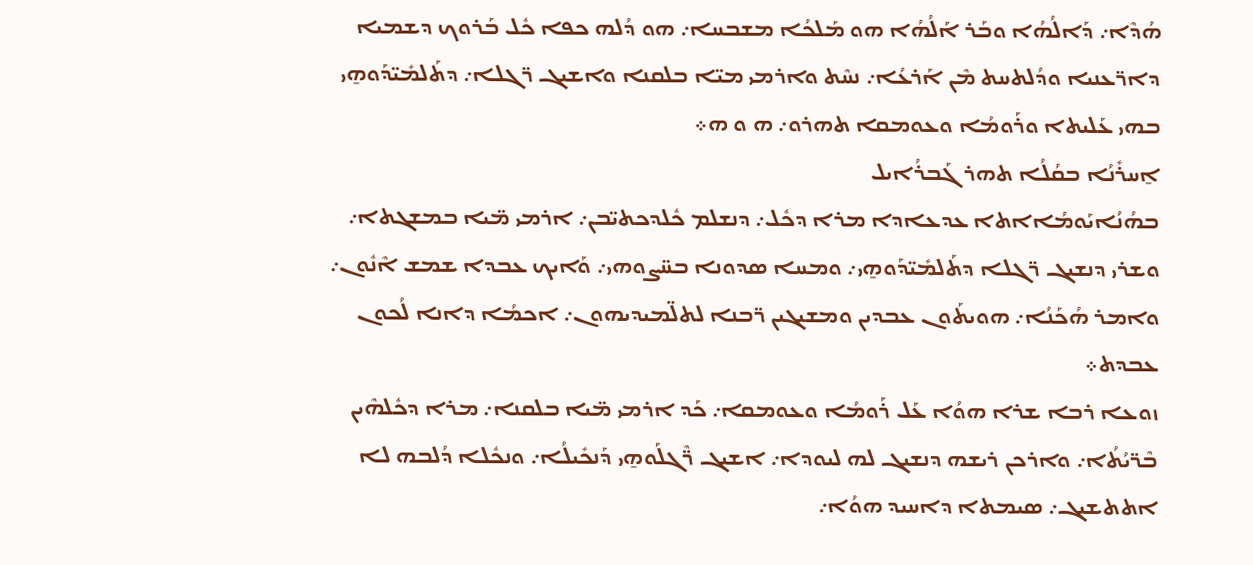ܗܳܕܶܐ܇ ܕܰܐܠܳܗܳܐ ܘܒܰܪ ܐܰܠܳܗܳܐ ܗܘ ܡܰܠܟܳܐ ܡܫܒܚܐ܇ ܗܘ ܕܳܠܗ ܟܦܐ ܟܽܠ ܒܰܪܘܟ ܕܫܡܝܐ ܕܐܪ̈ܥܢܝܐ ܘܕܳܠܬܚܬ ܡܶܢ ܐܰܪܥܳܐ܇ ܢܚܶܬ ܘܐܪܡܝ ܡܝ̈ܐ ܒܠܩܢܐ ܘܐܫܝܓ ܪ̈ܓܠܐ܇ ܕܬܰܠܡܺܝ̈ܕܰܘܗ̱ܝ ܒܗܝ ܥܰܠܝܬܐ ܘܪܰܘܡܳܐ ܘܥܘܡܩܐ ܬܗܪܘ܇ ܗ ܘ ܗ܀
ܐ̱ܚܪܺܢܳܐ ܒܩܳܠܳܐ ܬܗܪ ܓܰܒܪܳܐܝܠ
ܒܗܳܢܳܐܝܰܘܡܳܐܐܬܐ ܥܕܥܐܕܐ ܡܪܐ ܕܟܽܠ܇ ܕܢܫܠܡ ܟܽܠܕܟܬܝ̈ܒܢ܇ ܐܪܡܝ ܡ̈ܝܐ ܒܡܫܓܬܐ܇ ܘܫܪܝ ܕܢܫܝܓ ܪ̈ܓܠܐ ܕܬܰܠܡܺܝ̈ܕܰܘܗ̱ܝ܇ ܘܡܚܐ ܣܕܘܢܐ ܒܚ̈ܨܘܗܝ܇ ܘܰܐܝܟ ܥܒܕܐ ܫܡܫ ܐܶܢܽܘܢ܇ ܘܐܡܪ ܗܳܟܰܢܳܐ܇ ܗܘܝܬܰܘܢ ܥܒܕܝܢ ܘܡܫܝܓܝܢ ܪ̈ܒܢܐ ܠܬܠ̈ܡܝܕܝܗܘܢ܇ ܐܟܡܳܐ ܕܐܢܐ ܠܳܟܘܢ ܥܒܕܬ܀
ܙܘܥܐ ܪܒܐ ܫܪܐ ܗܘܳܐ ܥܰܠ ܪܰܘܡܳܐ ܘܥܘܡܩܐ܇ ܟܰܕ ܐܪܡܝ ܡ̈ܝܐ ܒܠܩܢܐ܇ ܡܪܐ ܕܟܽܠܗܶܝܢ ܒܶܪ̈ܝܳܬܳܐ܇ ܘܐܪܟܢ ܪܝܫܗ ܕܢܫܝܓ ܠܗ ܠܝܘܕܐ܇ ܐܫܝܓ ܪ̈ܶܓܠܰܘܗ̱ܝ ܕܰܢܟܺܝܠܳܐ܇ ܘܢܟܽܠܐ ܕܳܠܒܗ ܠܐ ܐܬܬܫܝܓ܇ ܣܝܡܬܐ ܕܐܚܝܕ ܗܘܳܐ܇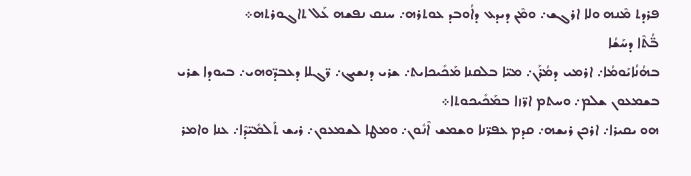ܦܪܕܬ ܡܶܢܗ ܘܠܐ ܐܪܓܫ܇ ܘܡܶܢ ܕܝܕܥ ܕܐܳܘܒܕ ܥܘܬܪܗ܇ ܚܢܩ ܢܦܫܗ ܥܰܠ ܬܐܓܘܪܬܗ܀
ܒ̈ܳܬܶܐ ܕܚܰܫܳܐ
ܒܗܳܢܳܐܝܰܘܡܳܐ܇ ܐܪܡܝ ܕܡܳܪܰܢ܇ ܡܝ̈ܐ ܒܠܩܢܐ ܡܰܟܺܝܟܐܝܬ܇ ܫܪܝ ܕܢܫܝܓ܇ ܪ̈ܓܠܐ ܕܥܒܕ̈ܘܗܝ܇ ܒܝܘܕܐ ܫܪܝ ܒܫܡܥܘܢ ܫܠܡ܇ ܘܚܬܡ ܐܪ̈ܙܐ ܒܡܰܟܺܝܟܘܬܐ܀
ܗܘ ܝܩܝܪܐ܇ ܐܪܟܢ ܪܝܫܗ܇ ܩܕܡ ܥܦܪ̈ܢܐ ܘܫܡܫ ܐܶܢܽܘܢ܇ ܘܡܛܐ ܠܫܡܥܘܢ܇ ܪܝܫ ܬܰܠܡܺܝ̈ܕܶܐ܇ ܥܢܐ ܘܐܡܪ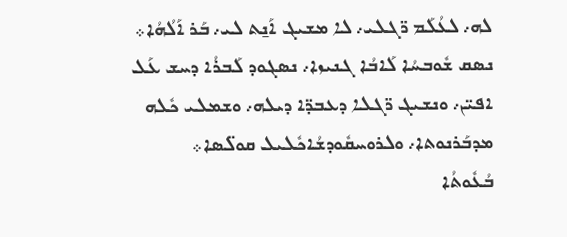ܠܗ܇ ܠܥܳܠܰܡ ܪ̈ܓܠܝ܇ ܠܐ ܡܫܝܓ ܐܰܢ̱ܬ ܠܝ܇ ܒܰܪ ܐܰܠܳܗܳܐ܀
ܢܣܩ ܫܽܘܒܚܳܐ ܠܰܐܒܳܐ ܓܢܝܙܐ܇ ܢܣܓܘܕ ܠܰܒܪܳܐ ܕܚܫ ܥܰܠ ܐܦܝ̈ܢ܇ ܘܢܫܝܓ ܪ̈ܓܠܐ ܕܥܒܕ̈ܐ ܕܝܠܗ܇ ܘܫܡܠܝ ܟܽܠܗ ܡܕܒܰܪܢܘܬܐ܇ ܘܠܪܘܚܩܽܘܕܫܳܐܟܽܠܝܠ ܩܘܠ̈ܣܐ܀
ܒܳܥܽܘܬܳܐ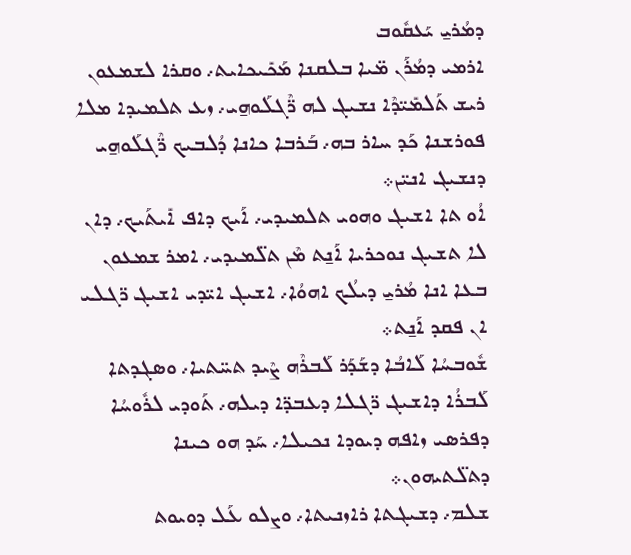ܕܡܳܪܝ̱ ܝܰܥܩܽܘܒ
ܐܪܡܝ ܕܡܳܪܰܢ ܡ̈ܝܐ ܒܠܩܢܐ ܡܰܟܺܝܟܐܝܬ܇ ܘܩܪܐ ܠܫܡܥܘܢ ܪܝܫ ܬܰܠܡܺܝ̈ܕܶܐ ܢܫܝܓ ܠܗ ܪ̈ܶܓܠܰܘܗ̱ܝ܇ ܙܥ ܬܠܡܝܕܐ ܡܠܐ ܦܘܪܫܢܐ ܟܰܕ ܚܐܪ ܒܗ܇ ܒܰܪܒܐ ܟܐܢܐ ܕܳܠܒܝܟ ܪ̈ܶܓܠܰܘܗ̱ܝ ܕܢܫܝܓ ܐܢܝ̈ܢ܀
ܐܳܘ ܬܐ ܐܫܝܓ ܘܗܘܝ ܬܠܡܝܕܝ܇ ܐܰܝܟ ܕܐܦ ܐܺܝܬܰܝܟ܇ ܕܐܢ ܠܐ ܬܫܝܓ ܢܘܟܪܝܐ ܐܰܢ̱ܬ ܡܶܢ ܬܠ̈ܡܝܕܝ܇ ܐܡܪ ܫܡܥܘܢ ܒܥܐ ܐܢܐ ܡܳܪܝ̱ ܕܝܠܳܟ ܐܗܘܳܐ܇ ܐܫܝܓ ܐܝ̈ܕܝ ܐܫܝܓ ܪ̈ܓܠܝ ܐܢ ܦܩܕ ܐܰܢ̱ܬ܀
ܫܽܘܒܚܳܐ ܠܰܐܒܳܐ ܕܫܰܕܰܪ ܠܰܒܪܶܗ ܨܶܝܕ ܬܚ̈ܬܝܐ܇ ܘܣܓܕܬܐ ܠܰܒܪܳܐ ܕܐܫܝܓ ܪ̈ܓܠܐ ܕܥܒܕ̈ܐ ܕܝܠܗ܇ ܬܰܘܕܝ ܠܪܽܘܚܳܐ ܕܦܪܣܝ ܙܐܦܗ ܕܝܘܕܐ ܢܟܝܠܐ܇ ܚܰܕ ܗܘ ܟܝܢܐ ܕܬܠ̈ܬܝܗܘܢ܀
ܫܠܡ܇ ܕܫܝܓܬܐ ܪܐܙܢܝܬܐ܇ ܘܨܠܘ ܥܰܠ ܕܘܝܘܬ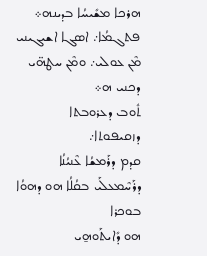ܗܪܟܐ ܡܫܺܝܚܳܐ ܒܕܝܢܗ܀
ܦܬܓܡܳܐ܇ ܐܣܓܐ ܐܫܝܓܝܢܝ ܡܶܢ ܥܘܠܝ܇ ܘܡܶܢ ܚܛܗ̈ܝ ܕܟܢܝ ܗ܀
ܬܽܘܒ ܕܥܪܘܒܬܐ ܕܙܩܝܦܘܬܐ܇
ܩܕܡ ܕܪܰܡܫܳܐ ܥܶܢܝܳܢܳܐ ܕܪܰܚܶܡܥܠܰܝ ܒܩܳܠܳܐ ܗܘ ܕܗܘܳܐ ܒܘܟܪܐ
ܗܘ ܕܺܐܝܬܰܘܗ̱ܝ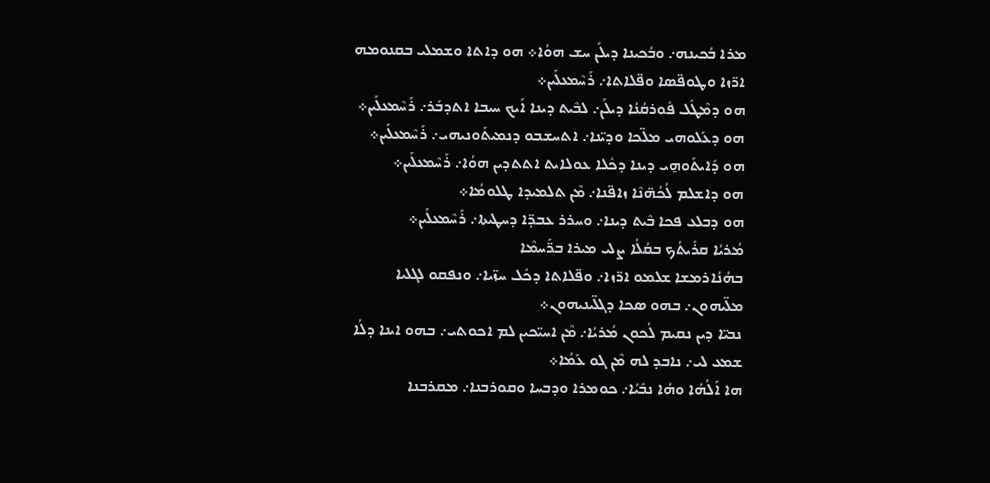ܡܪܐ ܒܳܟܝܢܗ܇ ܘܒܳܟܝܢܐ ܕܝܠܰܢ ܚܫ ܗܘܳܐ܀ ܗܘ ܕܐܬܐ ܘܫܡܠܝ ܒܩܢܘܡܗ ܐܪ̈ܙܐ ܘܛܘܦ̈ܣܐ ܘܦ̈ܠܐܬܐ܇ ܪܰܚܶܡܥܠܰܝܢ܀
ܗܘ ܕܡܶܛܽܠ ܦܽܘܪܩܳܢܳܐ ܕܝܠܰܢ܇ ܠܒܶܝܬ ܕܝܢܐ ܐܰܝܟ ܚܝܒܐ ܐܬܕܒܰܪ܇ ܪܰܚܶܡܥܠܰܝܢ܀
ܗܘ ܕܥܰܠܘܗܝ ܡܠ̈ܟܐ ܘܕܝ̈ܢܐ܇ ܐܬܚܫܒܘ ܕܢܡܝܬܰܘܢܝܗܝ܇ ܪܰܚܶܡܥܠܰܝܢ܀
ܗܘ ܕܺܐܝܬܰܘܗ̱ܝ ܕܝܢܐ ܕܟܽܠܐ ܥܘܠܐܝܬ ܐܬܬܕܝܢ ܗܘܳܐ܇ ܪܰܚܶܡܥܠܰܝܢ܀
ܗܘ ܕܐܫܠܡ ܠܳܟܳܗ̈ܢܶܐ ܙܐܦ̈ܢܐ܇ ܡܶܢ ܬܠܡܝܕܐ ܛܠܘܡܳܐ܀
ܗܘ ܕܒܠܥ ܦܟܐ ܒܶܝܬ ܕܝܢܐ܇ ܘܚܪܪ ܥܒܕ̈ܐ ܕܚܛܝܬܐ܇ ܪܰܚܶܡܥܠܰܝܢ܀
ܡܳܪܝܳܐ ܩܪܺܝܬܳܟ ܒܩܳܠܳܐ ܨܠܝ ܡܝܪܐ ܒܪ̈ܰܚܡܶܐ
ܒܗܳܢܳܐܪܡܫܐ ܫܠܡܘ ܐܪ̈ܙܐ܇ ܘܦ̈ܠܐܬܐ ܕܟܽܠ ܚܙ̈ܝܐ܇ ܘܢܦܩܘ ܠܓܠܝܐ ܡܠ̈ܝܗܘܢ܇ ܒܗܘ ܣܟܐ ܕܓܠ̈ܝܢܝܗܘܢ܀
ܢܒܝ̈ܐ ܕܝܢ ܢܩܝܡ ܠܳܟܘܢ ܡܳܪܝܳܐ܇ ܡܶܢ ܐܚܝ̈ܟܝܢ ܠܡ ܐܟܘܬܝ܇ ܒܗܘ ܐܝܢܐ ܕܠܳܐ ܫܡܥ ܠܝ܇ ܢܐܒܕ ܠܗ ܡܶܢ ܓܘ ܥܰܡܳܐ܀
ܗܐ ܐܰܠܳܗܳܐ ܘܗܳܐ ܢܒܺܝܳܐ܇ ܟܘܡܪܐ ܘܕܒܚܐ ܘܩܘܪܒܢܐ܇ ܡܩܪܒܢܐ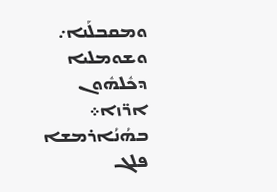ܘܡܩܒܠܰܢܐ܇ ܘܫܘܡܠܝܐ ܕܟܽܠܗܽܘܢ ܐܪ̈ܙܐ܀
ܒܗܳܢܳܐܪܡܫܐ ܦܠܓ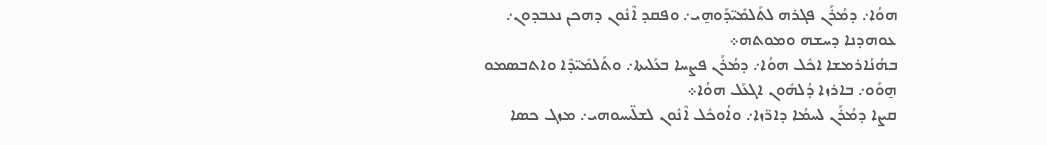ܗܘܳܐ܇ ܕܡܳܪܰܢ ܦܓܪܗ ܠܬܰܠܡܺܝ̈ܕܰܘܗ̱ܝ܇ ܘܦܩܕ ܐܶܢܽܘܢ ܕܗܟܢ ܢܥܒܕܘܢ܇ ܥܘܗܕܢܐ ܕܚܫܗ ܘܡܘܬܗ܀
ܒܗܳܢܳܐܪܡܫܐ ܐܟܽܠ ܗܘܳܐ܇ ܕܡܳܪܰܢ ܦܨܚܐ ܒܥܰܠܝܬܐ܇ ܘܬܰܠܡܺܝ̈ܕܶܐ ܘܐܬܒܣܡܘ ܗ̱ܘܰܘ܇ ܒܐܪܙܐ ܕܳܠܗܽܘܢ ܐܓܥܰܠ ܗܘܳܐ܀
ܩܨܐ ܕܡܳܪܰܢ ܠܚܡܳܐ ܕܐܪ̈ܙܐ܇ ܘܐܳܘܟܽܠ ܐܶܢܽܘܢ ܠܫܠ̈ܝܚܘܗܝ܇ ܡܙܓ ܟܣܐ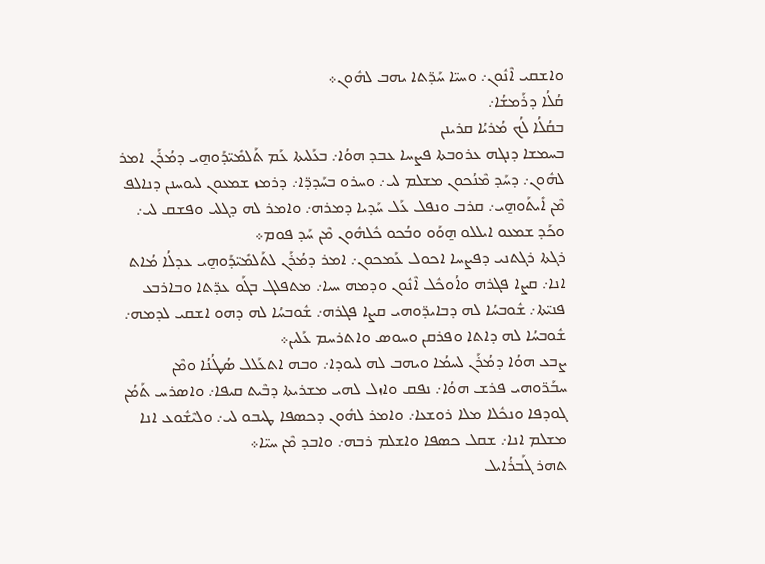ܘܐܫܩܝ ܐܶܢܽܘܢ܇ ܘܚܝ̈ܐ ܚܰܕ̈ܬܐ ܝܗܒ ܠܗܽܘܢ܀
ܩܳܠܳܐ ܕܪܰܡܫܳܐ܇
ܒܩܳܠܳܐ ܠܳܟ ܡܳܪܝܳܐ ܩܪܝܢܢ
ܒܚܡܫܐ ܕܢܓܗ ܥܪܘܒܬܐ ܦܨܚܐ ܥܒܕ ܗܘܳܐ܇ ܒܥܰܠܝܬܐ ܥܰܡ ܬܰܠܡܺܝ̈ܕܰܘܗ̱ܝ ܕܡܳܪܰܢ ܐܡܪ ܠܗܽܘܢ܇ ܕܚܰܕ ܡܶܢܳܟܘܢ ܡܫܠܡ ܠܝ܇ ܘܚܪܘ ܒܚܰܕܕ̈ܐ܇ ܕܪܡܙ ܫܡܥܘܢ ܠܝܘܚܢܢ ܕܢܐܠܦ ܡܶܢ ܐܺܝܬܰܘܗ̱ܝ܇ ܩܪܒ ܘܢܦܠ ܥܰܠ ܚܰܕܝܐ ܕܡܪܗ܇ ܘܐܡܪ ܠܗ ܕܓܠܝ ܘܦܫܩ ܠܝ܇ ܘܟܰܕ ܫܡܥܘ ܐܝܠܠܘ ܗ̱ܘܰܘ ܘܒܳܟܘ ܟܽܠܗܽܘܢ ܡܶܢ ܚܰܕ ܦܘܡ܀
ܪܓܬܐ ܪܓܬܢܝ ܕܦܨܚܐ ܐܟܘܠ ܥܰܡܟܘܢ܇ ܐܡܪ ܕܡܳܪܰܢ ܠܬܰܠܡܺܝ̈ܕܰܘܗ̱ܝ ܥܕܠܳܐ ܡܳܐܬ ܐܢܐ܇ ܩܨܐ ܦܓܪܗ ܘܐܳܘܟܽܠ ܐܶܢܽܘܢ ܘܕܡܗ ܚܝܐ܇ ܡܬܦܠܓ ܒܓܰܘ ܥܕ̈ܬܐ ܘܒܐܪܒܥ ܦܢܝ̈ܬܐ܇ ܫܽܘܒܚܳܐ ܠܗ ܕܒܐܝܕ̈ܘܗܝ ܩܨܐ ܦܓܪܗ܇ ܫܽܘܒܚܳܐ ܠܗ ܕܗܘ ܐܫܩܝ ܠܕܡܗ܇ ܫܽܘܒܚܳܐ ܠܗ ܕܐܬܐ ܘܦܪܩܢ ܘܚܘܣ ܘܐܬܪܚܡ ܥܰܠܝܢ܀
ܨܒܥ ܗܘܳܐ ܕܡܳܪܰܢ ܠܚܡܳܐ ܘܝܗܒ ܠܗ ܠܝܘܕܐ܇ ܘܒܗ ܐܬܥܰܠܠ ܣܳܛܳܢܳܐ ܘܡܶܢ ܚܒܰܪ̈ܘܗܝ ܦܪܫ ܗܘܳܐ܇ ܢܦܩ ܘܐܙܠ ܠܗܝ ܡܫܪܝܬܐ ܕܒܶܝܬ ܩܝܦܐ܇ ܘܐܣܪܚ ܬܰܡܳܢ ܓܘܕܦܐ ܘܢܟܽܠܐ ܡܠܐ ܪܘܫܥܐ܇ ܘܐܡܪ ܠܗܽܘܢ ܕܟܣܦܐ ܛܝܒܘ ܠܝ܇ ܘܠܝܶܫܽܘܥ ܐܢܐ ܡܫܠܡ ܐܢܐ܇ ܫܩܠ ܟܣܦܐ ܘܐܫܠܡ ܪܒܗ܇ ܘܐܒܕ ܡܶܢ ܚܝ̈ܐ܀
ܬܗܪ ܓܰܒܪܳܐܝܠ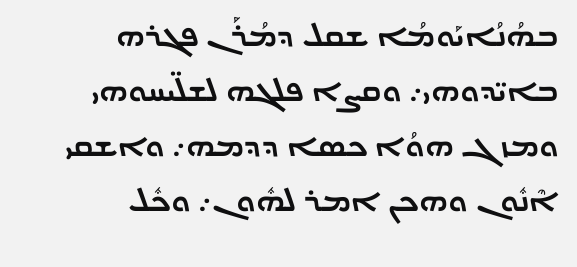ܒܗܳܢܳܐܝܰܘܡܳܐ ܫܩܠ ܕܡܳܪܰܢ ܦܓܪܗ ܒܐܝ̈ܕܘܗܝ܇ ܘܩܨܐ ܦܠܓܗ ܠܫܠ̈ܝܚܘܗܝ ܘܡܙܓ ܗܘܳܐ ܟܣܐ ܕܕܡܗ܇ ܘܐܫܩܝ ܐܶܢܽܘܢ ܘܗܟܢ ܐܡܪ ܠܗܽܘܢ܇ ܘܟܽܠ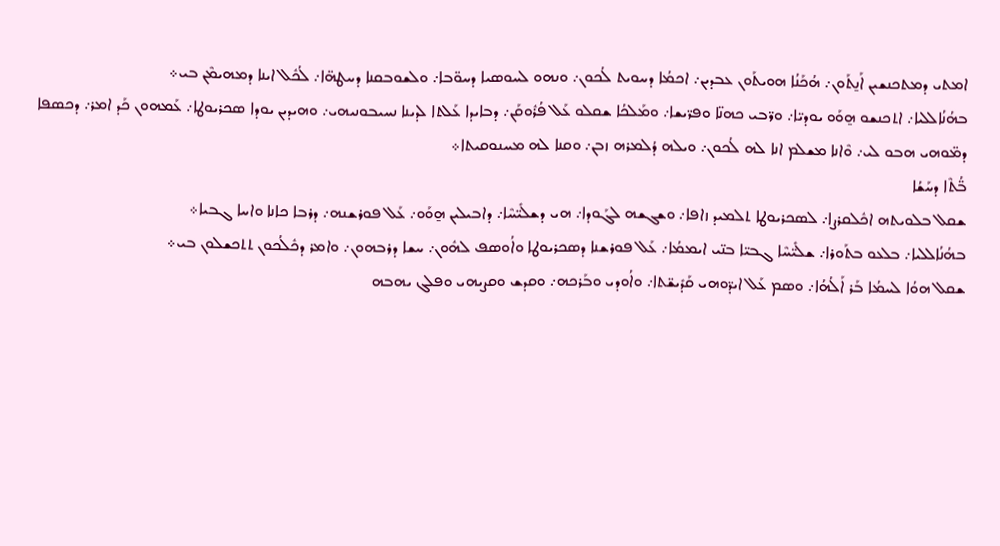ܐܡܬܝ ܕܡܬܟܢܫܝܢ ܐܰܢ̱ܬܰܘܢ܇ ܗܳܟܰܢܳܐ ܗܘܝܬܰܘܢ ܥܒܕܝܢ܇ ܐܟܡܳܐ ܕܚܘܝܬ ܠܳܟܘܢ܇ ܘܢܗܘ ܠܚܘܣܝܐ ܕܚܘ̈ܒܐ܇ ܘܠܫܘܒܩܢܐ ܕܚܛܗ̈ܐ܇ ܠܳܟܽܠ ܐܝܢܐ ܕܡܗܝܡܶܢ ܒܝ܀
ܒܗܳܢܳܐܠܠܝܐ܇ ܐܬܟܢܫܘ ܗ̱ܘܰܘ ܝܘܕܝ̈ܐ܇ ܘܪ̈ܒܝ ܟܗܢ̈ܐ ܘܦܪ̈ܝܫܐ܇ ܘܡܰܠܟܳܐ ܫܩܠܘ ܥܰܠ ܦܳܪܽܘܩܰܢ܇ ܕܒܐܝܕܐ ܥܰܠܬܐ ܠܕܝܢܐ ܢܚܝܒܘܢܝܗܝ܇ ܘܗܝܕܝܢ ܝܘܕܐ ܣܟܪܝܘܛܐ܇ ܥܰܡܗܘܢ ܟܰܕ ܐܡܪ܇ ܕܟܣܦܐ ܕܡ̈ܘܗܝ ܗܒܘ ܠܝ܇ ܘܶܐܢܐ ܡܫܠܡ ܐܢܐ ܠܗ ܠܳܟܘܢ܇ ܘܝܠܗ ܕܳܠܡܪܗ ܙܒܢ܇ ܘܩܢܐ ܠܗ ܡܚܢܘܩܝܬܐ܀
ܒ̈ܳܬܶܐ ܕܚܰܫܳܐ
ܫܩܠ ܒܠܘܝܬܗ ܐܟܽܠܩܪܨܐ܇ ܠܣܟܪܝܘܛܐ ܬܠܡܝܕ ܙܐܦܐ܇ ܘܫܓܫܗ ܠܓܰܘܕܐ܇ ܗܝ ܕܫܠܺܝ̈ܚܶܐ܇ ܕܐܒܝܠܝܢ ܗ̱ܘܰܘ܇ ܥܰܠ ܦܘܪܫܢܗ܇ ܕܪܒܐ ܟܐܢܐ ܘܐܚܐ ܓܒܝܐ܀
ܒܗܳܢܳܐܠܠܝܐ܇ ܒܠܥܘ ܒܬܰܘܪܐ܇ ܫܠܺܝ̈ܚܶܐ ܓܒܝ̈ܐ ܒܢ̈ܝ ܐܝܡܡܳܐ܇ ܥܰܠ ܦܘܪܫܢܐ ܕܣܟܪܝܘܛܐ ܘܐܳܘܣܦ ܠܗܽܘܢ܇ ܚܫܐ ܕܪܒܗܘܢ܇ ܘܐܡܪ ܕܟܽܠܳܟܘܢ ܬܬܟܫܠܘܢ ܒܝ܀
ܫܩܠ ܗܘܳܐ ܠܚܡܳܐ ܒܰܪ ܐܰܠܳܗܳܐ܇ ܘܣܡ ܥܰܠ ܐܝܕ̈ܘܗܝ ܩܰܕܺܝܫ̈ܬܐ܇ ܘܐܳܘܕܝ ܘܒܰܪܟܗ܇ ܘܩܕܫ ܘܩܨܝܗܝ ܘܦܠܓ ܝܗܒܗ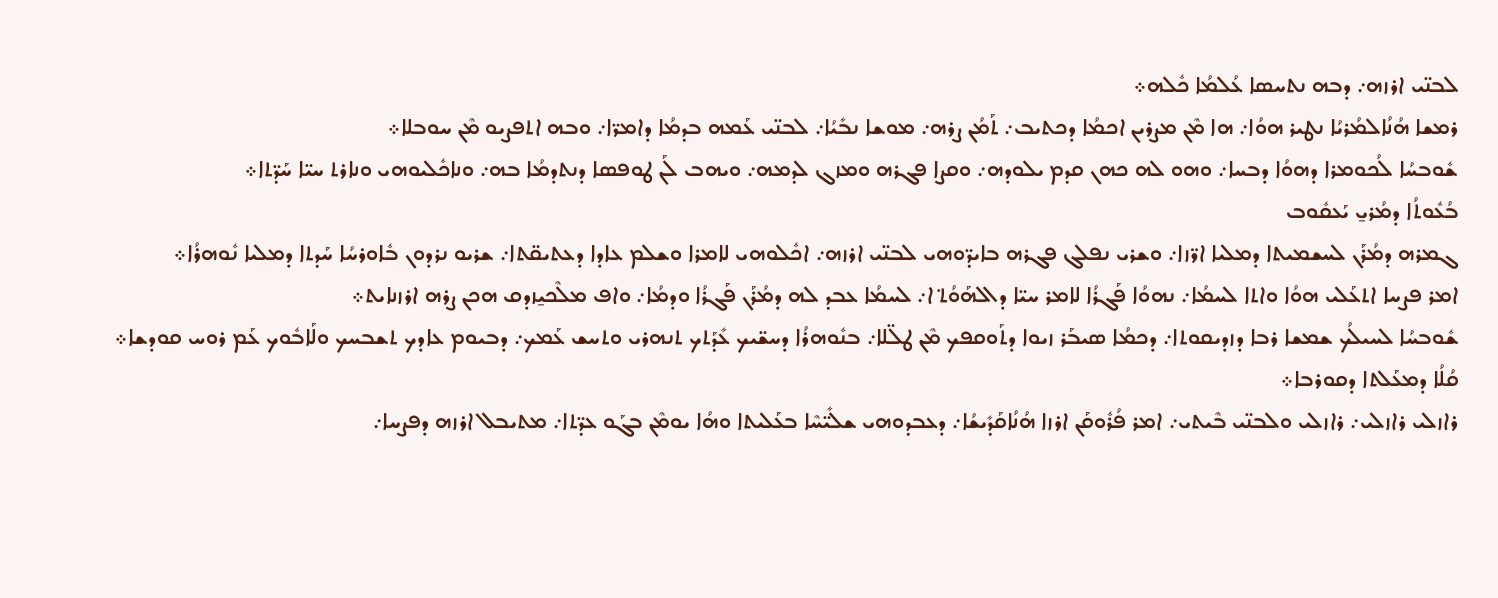ܠܒܢ̈ܝ ܐܪܙܗ܇ ܕܒܗ ܢܬܚܣܐ ܥܳܠܡܳܐ ܟܽܠܗ܀
ܪܡܫܐ ܗܳܢܳܐܠܡܳܪܝܳܐ ܢܛܝܪ ܗܘܳܐ܇ ܗܐ ܡܶܢ ܡܨܪܝܢ ܐܟܡܳܐ ܕܟܬܝܒ܇ ܬܰܡܳܢ ܨܪܗ܇ ܡܘܫܐ ܢܒܺܝܳܐ܇ ܠܒܢ̈ܝ ܥܰܡܗ ܒܕܡܳܐ ܕܐܡܪ̈ܐ܇ ܘܒܗ ܐܬܦܨܝܘ ܡܶܢ ܚܘܒܠܐ܀
ܫܽܘܒܚܳܐ ܠܳܟܘܡܪܐ ܕܗܘܳܐ ܕܒܚܐ܇ ܘܗܘ ܠܗ ܟܗܢ ܩܕܡ ܝܠܘܕܗ܇ ܘܩܨܐ ܦܓܪܗ ܘܡܙܓ ܠܕܡܗ܇ ܘܝܗܒ ܠܰܢ ܛܘܦܣܐ ܕܢܬܕܡܳܐ ܒܗ܇ ܘܢܐܟܽܠܝܘܗܝ ܘܢܐܪܬ ܚܝ̈ܐ ܚܰܕ̈ܬܐ܀
ܒܳܥܽܘܬܳܐ ܕܡܳܪܝ̱ ܝܰܥܩܽܘܒ
ܓܡܪܗ ܕܡܳܪܰܢ ܠܚܫܡܝܬܐ ܕܡܠܝܐ ܐܪ̈ܙܐ܇ ܘܫܪܝ ܢܦܠܓ ܦܓܪܗ ܒܐܝܕ̈ܘܗܝ ܠܒܢ̈ܝ ܐܪܙܗ܇ ܐܟܽܠܘܗܝ ܠܐܡܪܐ ܘܫܠܡ ܥܐܕܐ ܕܥܬܝܩ̈ܬܐ܇ ܫܪܝܘ ܢܪܕܘܢ ܒܽܐܘܪܚܳܐ ܚܰܕܬܐ ܕܡܠܝܐ ܢܽܘܗܪܳܐ܀
ܐܡܪ ܦܨܚܐ ܐܬܥܰܠܝ ܗܘܳܐ ܘܐܬܐ ܠܚܡܳܐ܇ ܢܗܘܳܐ ܦܰܓܪܳܐ ܠܐܡܪ ܚܝ̈ܐ ܕܐܠܗܰܘܳܬ݀ ܐ܇ ܠܚܡܳܐ ܥܒܕ ܠܗ ܕܡܳܪܰܢ ܦܰܓܪܳܐ ܘܕܡܳܐ܇ ܘܐܦ ܡܠܶܟܝ̱ܙܕܩ ܗܟܢ ܨܪܗ ܐܪܙܢܐܝܬ܀
ܫܽܘܒܚܳܐ ܠܚܝܠܳܟ ܫܡܫܐ ܪܒܐ ܕܙܕܝܩܘܬܐ܇ ܕܟܡܳܐ ܣܝܒܰܪ ܙܝܘܐ ܕܬܰܘܩܦܟ ܡܶܢ ܛܠ̈ܠܐ܇ ܒܢܽܘܗܪܳܐ ܕܚܫ̈ܝܟ ܥܺܕܰܬܟ ܬܢܗܪܝ ܘܬܚܫ ܥܰܡܟ܇ ܕܒܝܘܡ ܥܐܕܟ ܬܫܒܚܟ ܘܠܰܐܒܽܘܟ ܥܰܡ ܪܘܚ ܩܘܕܫܐ܀
ܩܳܠܳܐ ܕܡܥܰܠܬܐ ܕܩܘܪܒܐ܀
ܪܐܙܠܝ ܪܐܙܠܝ܇ ܪܐܙܠܝ ܘܠܒܢ̈ܝ ܒܶܝܬܝ܇ ܐܡܪ ܦܳܪܽܘܩܰܢ ܐܪܙܐ ܗܳܢܳܐܩܰܕܺܝܫܳܐ܇ ܕܥܒܕܘܗܝ ܫܠܺܝ̈ܚܶܐ ܒܥܰܠܝܬܐ ܘܗܳܐ ܝܘܡܶܢ ܒܓܰܘ ܥܕ̈ܬܐ܇ ܡܬܝܒܠ ܐܪܙܗ ܕܦܨܚܐ܇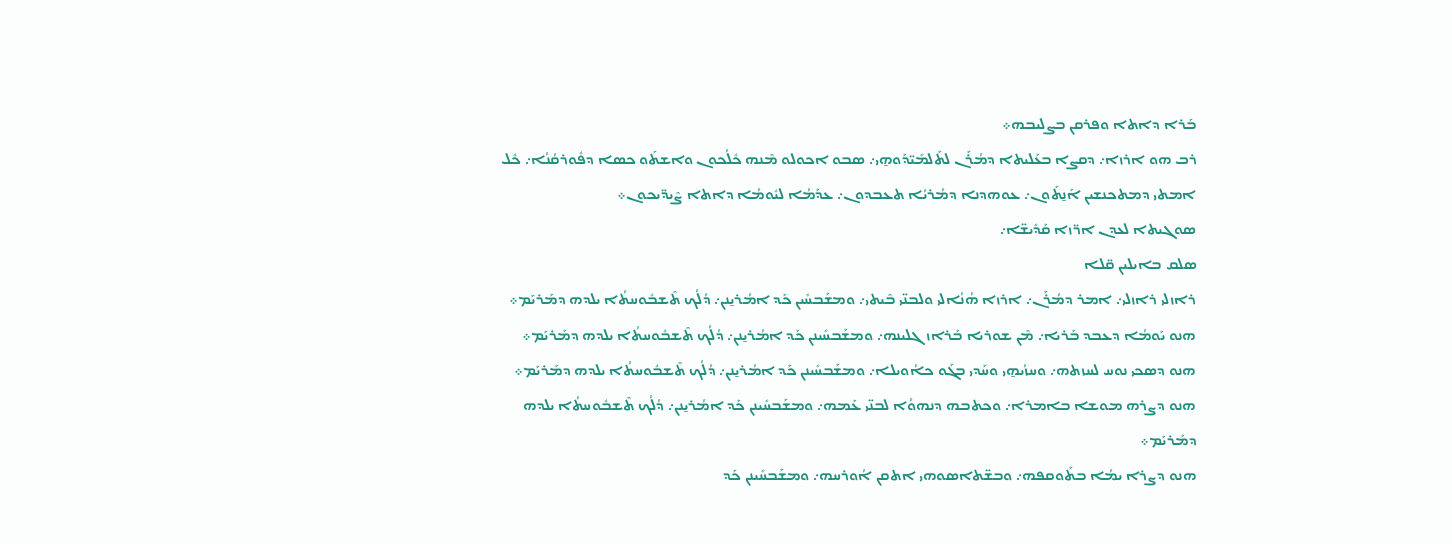ܒܰܪܐ ܕܐܬܐ ܘܦܪܩܢ ܒܨܠܝܒܗ܀
ܪܒ ܗܘ ܐܪܙܐ܇ ܕܩܨܐ ܒܥܰܠܝܬܐ ܕܡܳܪܰܢ ܠܬܰܠܡܺܝ̈ܕܰܘܗ̱ܝ܇ ܣܒܘ ܐܟܘܠܘ ܡܶܢܗ ܟܽܠܳܟܘܢ ܘܐܫܬܰܘ ܟܣܐ ܕܦܽܘܪܩܳܢܳܐ܇ ܟܽܠ ܐܡܬܝ ܕܡܬܟܢܫܝܢ ܐܰܢ̱ܬܰܘܢ܇ ܥܘܗܕܢܐ ܕܡܳܪܝܳܐ ܬܥܒܕܘܢ܇ ܥܕܰܡܳܐ ܠܝܽܘܡܳܐ ܕܐܬܐ ܨܶܝܕ̈ܝܟܘܢ܀
ܣܘܓܝܬܐ ܠܥܕܢ ܐܪ̈ܙܐ ܩܰܕܺܝܫ̈ܐ܇
ܣܠܩ ܒܐܝܠܝܢ ܩ̈ܠܐ
ܪܐܙܠܝ ܪܐܙܠܝ܇ ܐܡܪ ܕܡܳܪܰܢ܇ ܐܪܙܐ ܗܳܢܳܐܠܝ ܘܠܒܢ̈ܝ ܒܶܝܬܝ܇ ܘܡܫܰܒܚܺܝܢ ܟܰܕ ܐܡܳܪܝ̱ܢܢ܇ ܕܳܠܳܟ ܬܶܫܒܽܘܚܬܳܐ ܝܠܕܗ ܕܡܰܪܝܰܡ܀
ܗܢܘ ܝܰܘܡܳܐ ܕܥܒܕ ܒܰܪܝܐ܇ ܡܶܢ ܫܘܪܝܐ ܒܰܪܐܙ ܓܠܝܢܗ܇ ܘܡܫܰܒܚܺܝܢܢ ܟܰܕ ܐܡܳܪܝ̱ܢܢ܇ ܕܳܠܳܟ ܬܶܫܒܽܘܚܬܳܐ ܝܠܕܗ ܕܡܰܪܝܰܡ܀
ܗܢܘ ܕܣܟܝ ܢܘܚ ܠܚܙܬܗ܇ ܘܚܙܳܝܗ̱ܝ ܘܚܰܕܝ ܒܓܰܘ ܟܐܳܘܝܠܐ܇ ܘܡܫܰܒܚܺܝܢܢ ܟܰܕ ܐܡܳܪܝ̱ܢܢ܇ ܕܳܠܳܟ ܬܶܫܒܽܘܚܬܳܐ ܝܠܕܗ ܕܡܰܪܝܰܡ܀
ܗܢܘ ܕܨܪܗ ܡܘܫܐ ܒܐܡܪܐ܇ ܘܟܬܒܗ ܕܢܗܘܳܐ ܠܒܢ̈ܝ ܥܰܡܗ܇ ܘܡܫܰܒܚܺܝܢܢ ܟܰܕ ܐܡܳܪܝ̱ܢܢ܇ ܕܳܠܳܟ ܬܶܫܒܽܘܚܬܳܐ ܝܠܕܗ ܕܡܰܪܝܰܡ܀
ܗܢܘ ܕܨܪܐ ܝܡܳܐ ܒܬܰܘܩܦܗ܇ ܘܒܫ̈ܬܐܣܘܗܝ ܐܬܩܢ ܐܳܘܪܚܗ܇ ܘܡܫܰܒܚܺܝܢܢ ܟܰܕ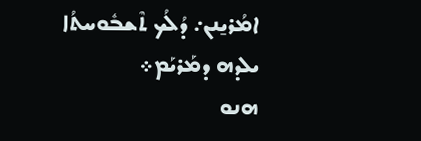ܐܡܳܪܝ̱ܢܢ܇ ܕܳܠܳܟ ܬܶܫܒܽܘܚܬܳܐ ܝܠܕܗ ܕܡܰܪܝܰܡ܀
ܗܢܘ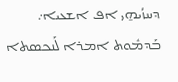ܕܚܙܳܝܗ̱ܝ ܐܦ ܐܫܥܝܐ܇ ܒܰܕܡܽܘܬ ܐܡܪܐ ܠܰܢܟܣܬܐ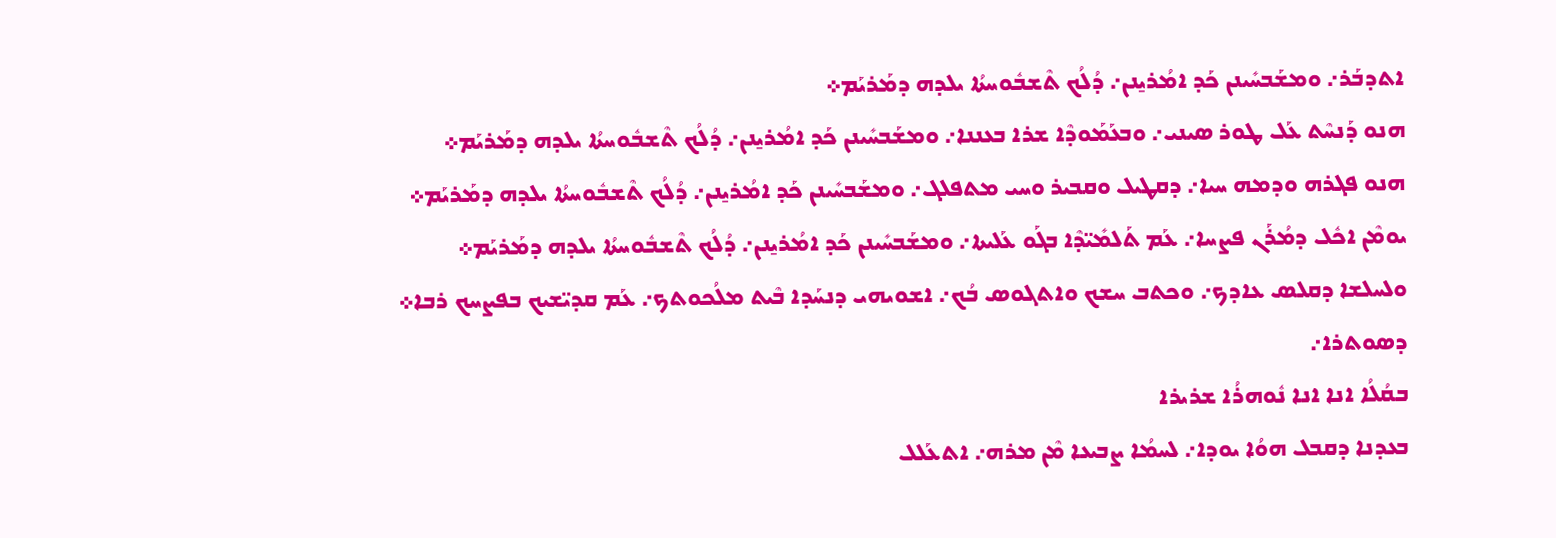ܐܬܕܒܰܪ܇ ܘܡܫܰܒܚܺܝܢܢ ܟܰܕ ܐܡܳܪܝ̱ܢܢ܇ ܕܳܠܳܟ ܬܶܫܒܽܘܚܬܳܐ ܝܠܕܗ ܕܡܰܪܝܰܡ܀
ܗܢܘ ܕܰܢܚܶܬ ܥܰܠ ܛܘܪ ܣܝܢܝ܇ ܘܒܥܰܡܰܘܕܶܐ ܫܪܐ ܒܥܢܢܐ܇ ܘܡܫܰܒܚܺܝܢܢ ܟܰܕ ܐܡܳܪܝ̱ܢܢ܇ ܕܳܠܳܟ ܬܶܫܒܽܘܚܬܳܐ ܝܠܕܗ ܕܡܰܪܝܰܡ܀
ܗܢܘ ܦܓܪܗ ܘܕܡܗ ܚܝܐ܇ ܕܩܛܝܠ ܘܩܒܝܪ ܘܚܝ ܡܬܦܠܓ܇ ܘܡܫܰܒܚܺܝܢܢ ܟܰܕ ܐܡܳܪܝ̱ܢܢ܇ ܕܳܠܳܟ ܬܶܫܒܽܘܚܬܳܐ ܝܠܕܗ ܕܡܰܪܝܰܡ܀
ܝܘܡܶܢ ܐܟܽܠ ܕܡܳܪܰܢ ܦܨܚܐ܇ ܥܰܡ ܬܰܠܡܺܝ̈ܕܶܐ ܒܓܰܘ ܥܰܠܝܬܐ܇ ܘܡܫܰܒܚܺܝܢܢ ܟܰܕ ܐܡܳܪܝ̱ܢܢ܇ ܕܳܠܳܟ ܬܶܫܒܽܘܚܬܳܐ ܝܠܕܗ ܕܡܰܪܝܰܡ܀
ܘܠܚܠܫܐ ܕܩܠܣ ܥܐܕܟ܇ ܘܟܬܒ ܚܫܟ ܘܐܬܓܘܣ ܒܳܟ܇ ܐܫܘܝܗܝ ܕܢܚܰܕܐ ܒܶܝܬ ܡܠܳܟܘܬܟ܇ ܥܰܡ ܩܕܝ̈ܫܝܟ ܒܦܨܚܟ ܪܒܐ܀
ܕܣܘܬܪܐ܇
ܒܩܳܠܳܐ ܐܢܐ ܐܢܐ ܢܽܘܗܪܳܐ ܫܪܝܪܐ
ܒܥܕܢܐ ܕܩܒܠ ܗܘܳܐ ܝܘܕܐ܇ ܠܚܡܳܐ ܨܒܝܥܐ ܡܶܢ ܡܪܗ܇ ܐܬܥܰܠܠ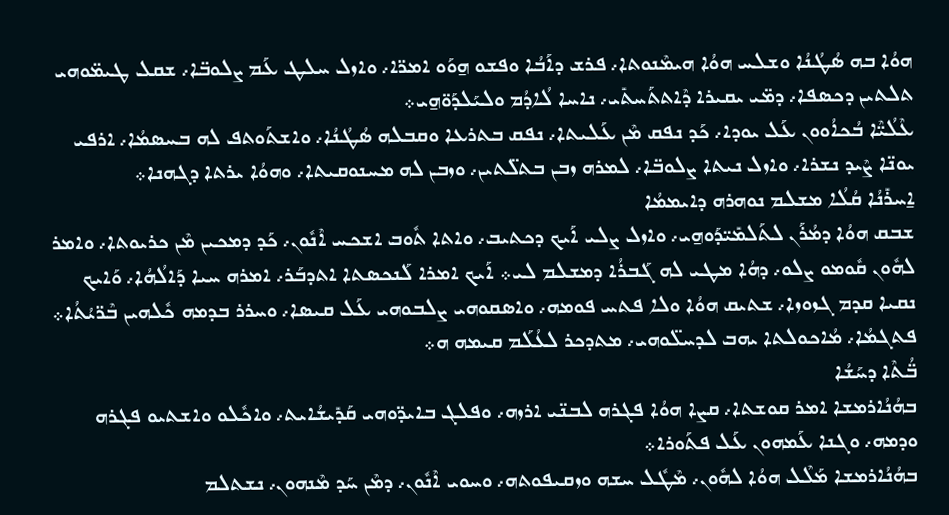ܗܘܳܐ ܒܗ ܣܳܛܳܢܳܐ ܘܫܠܚ ܗܘܳܐ ܗܝܡܶܢܘܬܐ܇ ܦܪܫ ܕܐܰܒܳܐ ܘܦܫܘ ܗ̱ܘܰܘ ܐܡܪ̈ܐ܇ ܘܐܙܠ ܚܠܛ ܥܰܡ ܨܠܘܒ̈ܐ܇ ܫܩܠ ܛܝܡ̈ܘܗܝ ܬܠܬܝܢ ܕܟܣܦܐ܇ ܕܡ̈ܝ ܝܩܝܪܐ ܕܶܐܬܬܰܚܬܺܝ܇ ܢܐܚܐ ܠܳܐܕܳܡ ܘܠܝܰܠܕܰܘ̈ܗ̱ܝ܀
ܥܶܠܳܝ̈ܶܐ ܒܳܟܐܳܘܘܢ ܥܰܠ ܝܘܕܐ܇ ܟܰܕ ܢܦܩ ܡܶܢ ܥܰܠܝܬܐ܇ ܢܦܩ ܒܬܪܥܐ ܘܩܒܠܗ ܣܳܛܳܢܳܐ܇ ܘܐܫܬܰܘܬܦ ܠܗ ܒܚܣܡܳܐ܇ ܐܪܦܝ ܝܘܢ̈ܐ ܨܶܝܕ ܢܫܪܐ܇ ܘܐܙܠ ܢܝܬܐ ܨܠܘܒ̈ܐ܇ ܠܡܪܗ ܙܒܢ ܒܬܠ̈ܬܝܢ܇ ܘܙܒܢ ܠܗ ܡܚܢܘܩܝܬܐ܇ ܘܗܘܳܐ ܝܪܬܐ ܕܓܗܢܐ܀
ܐ̱ܚܪܺܢܳܐ ܩܳܠܳܐ ܡܫܠܡ ܢܘܗܪܗ ܕܐܝܡܡܳܐ
ܫܒܩ ܗܘܳܐ ܕܡܳܪܰܢ ܠܬܰܠܡܺܝ̈ܕܰܘܗ̱ܝ܇ ܘܐܙܠ ܨܠܝ ܐܰܝܟ ܕܟܬܝܒ܇ ܘܐܬܐ ܬܽܘܒ ܐܫܟܚ ܐܶܢܽܘܢ܇ ܟܰܕ ܕܡܟܝܢ ܡܶܢ ܟܪܝܘܬܐ܇ ܘܐܡܪ ܠܗܽܘܢ ܩܽܘܡܘ ܨܠܘ܇ ܕܗܳܐ ܡܛܝ ܠܗ ܓܰܒܪܳܐ ܕܡܫܠܡ ܠܝ܀ ܐܰܝܟ ܐܡܪܐ ܠܰܢܟܣܬܐ ܐܬܕܒܰܪ܇ ܐܡܪܗ ܚܝܐ ܕܰܐܠܳܗܳܐ܇ ܘܰܐܝܟ ܢܩܝܐ ܩܕܡ ܓܙܘܙܐ܇ ܫܬܝܩ ܗܘܳܐ ܘܠܐ ܦܬܚ ܦܘܡܗ܇ ܘܐܣܩܘܗܝ ܨܠܒܘܗܝ ܥܰܠ ܩܝܣܐ܇ ܘܚܪܪ ܒܕܡܗ ܟܽܠܗܝܢ ܒܶܪ̈ܝܳܬܳܐ܀
ܦܬܓܡܳܐ܇ ܡܳܐܟܘܠܬܐ ܝܗܒ ܠܕܚܠ̈ܘܗܝ܇ ܡܬܕܟܪ ܠܥܳܠܰܡ ܩܝܡܗ ܗ܀
ܒ̈ܳܬܶܐ ܕܚܰܫܳܐ
ܒܗܳܢܳܐܪܡܫܐ ܐܡܪ ܩܘܫܬܐ܇ ܩܨܐ ܗܘܳܐ ܦܓܪܗ ܠܒܢ̈ܝ ܐܪܙܗ܇ ܘܦܠܓ ܒܐܝܕ̈ܘܗܝ ܩܰܕܺܝܫܳܐܝܬ܇ ܘܐܟܽܠܘ ܘܐܫܬܝܘ ܦܓܪܗ ܘܕܡܗ܇ ܘܓܢܐ ܥܰܡܗܘܢ ܥܰܠ ܦܬܰܘܪܐ܀
ܒܗܳܢܳܐܪܡܫܐ ܡܰܠܶܠ ܗܘܳܐ ܠܗܽܘܢ܇ ܡܶܛܽܠ ܚܫܗ ܘܙܩܝܦܘܬܗ܇ ܘܚܘܝ ܐܶܢܽܘܢ܇ ܕܡܶܢ ܚܰܕ ܡܶܢܗܘܢ܇ ܢܫܬܠܡ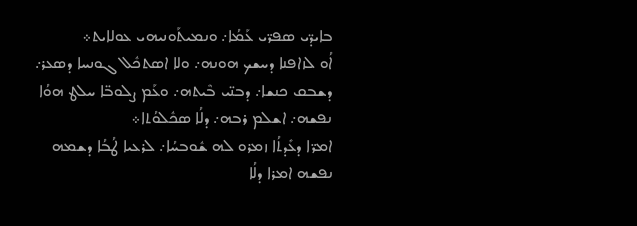ܒܐܝܕ̈ܝ ܣܦܪ̈ܝ ܥܰܡܳܐ܇ ܘܢܡܝܬܰܘܢܝܗܝ ܥܘܠܐܝܬ܀
ܐܳܘ ܠܙܐܦܢܐ ܕܚܫܟ ܗܘܢܗ܇ ܘܠܐ ܐܣܬܟܽܠ ܓܘܢܚܐ ܕܣܥܪ܇ ܕܫܒܩ ܟܢܫܐ܇ ܕܒܢ̈ܝ ܒܶܝܬܗ܇ ܘܥܰܡ ܨܠܘܒ̈ܐ ܚܠܛ ܗܘܳܐ ܢܦܫܗ܇ ܐܫܠܡ ܪܒܗ܇ ܕܠܳܐ ܣܟܽܠܘܳܬܐ܀
ܐܡܪ̈ܐ ܕܥܺܕܬܳܐ ܙܡܪܘ ܠܗ ܫܽܘܒܚܳܐ܇ ܠܪܥܝܐ ܛܳܒܳܐ ܕܫܡܗ ܢܦܫܗ ܐܡܪܐ ܕܠܳܐ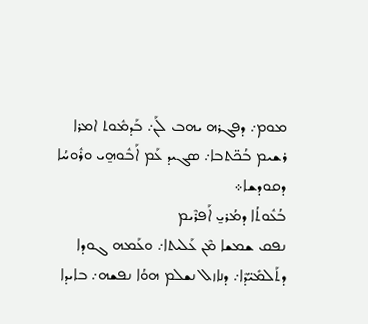ܡܘܡ܇ ܕܦܓܪܗ ܝܗܒ ܠܰܢ܇ ܒܰܕܡܽܘܬ ܐܡܪܐ ܪܫܝܡ ܒܳܟ̈ܬܒܐ܇ ܣܓܝܕ ܥܰܡ ܐܰܒܽܘܗ̱ܝ ܘܪܽܘܚܳܐ ܕܩܘܕܫܐ܀
ܒܳܥܽܘܬܳܐ ܕܡܳܪܝ̱ ܐܰܦܪܶܝܡ
ܢܦܩ ܫܡܫܐ ܡܶܢ ܥܰܠܝܬܐ܇ ܘܥܰܡܗ ܓܘܕܐ ܕܬܰܠܡܺܝ̈ܕܶܐ܇ ܕܢܐܙܠ ܢܫܠܡ ܗܘܳܐ ܢܦܫܗ܇ ܒܐܝܕܐ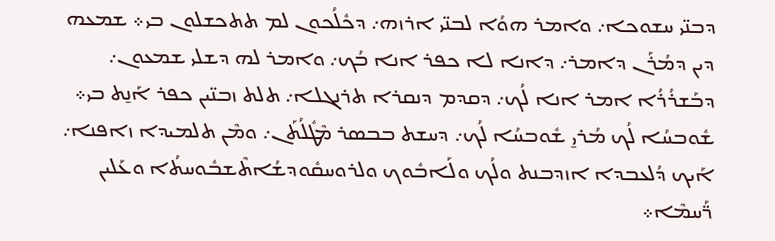ܕܒܢ̈ܝ ܚܫܘܟܐ܇ ܘܐܡܪ ܗܘܳܐ ܠܒܢ̈ܝ ܐܪܙܗ܇ ܕܟܽܠܳܟܘܢ ܠܡ ܬܬܟܫܠܘܢ ܒܝ܀ ܫܡܥܗ ܕܝܢ ܕܡܳܪܰܢ ܕܐܡܪ܇ ܕܐܢܐ ܠܐ ܟܦܪ ܐܢܐ ܒܳܟ܇ ܘܐܡܪ ܠܗ ܕܫܠܝ ܫܡܥܘܢ܇ ܕܒܰܫܪܳܪܳܐ ܐܡܪ ܐܢܐ ܠܳܟ܇ ܕܩܕܡ ܕܢܩܪܐ ܬܪܢܓܠܐ܇ ܬܠܬ ܙܒܢ̈ܝܢ ܟܦܪ ܐܰܢ̱ܬ ܒܝ܀
ܫܽܘܒܚܳܐ ܠܳܟ ܡܳܪܝ̱ ܫܽܘܒܚܳܐ ܠܳܟ܇ ܕܚܫܬ ܒܒܣܪ ܡܶܛܽܠܳܬܰܢ܇ ܘܡܶܢ ܬܠܡܝܕܐ ܙܐܦܢܐ܇ ܐܰܝܟ ܕܳܠܥܒܕܐ ܐܙܕܒܢܬ ܘܠܳܟ ܘܠܰܐܒܽܘܟ ܘܠܪܘܚܩܽܘܕܫܳܐܬܶܫܒܽܘܚܬܳܐ ܘܥܰܠܝܢ ܪ̈ܰܚܡܶܐ܀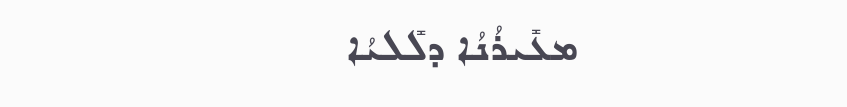ܡܥܺܝܪܳܢܳܐ ܕܠܺܠܝܳܐ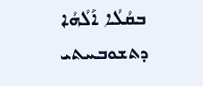ܒܩܳܠܳܐ ܐܰܠܳܗܳܐ ܕܬܫܘܒܚܬܝ